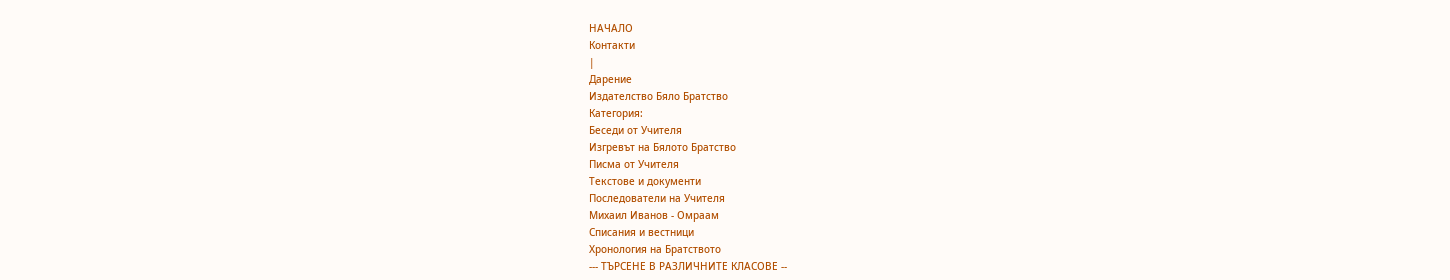НАЧАЛО
Контакти
|
Дарение
Издателство Бяло Братство
Категория:
Беседи от Учителя
Изгревът на Бялото Братство
Писма от Учителя
Текстове и документи
Последователи на Учителя
Михаил Иванов - Омраам
Списания и вестници
Хронология на Братството
--- ТЪРСЕНЕ В РАЗЛИЧНИТЕ КЛАСОВЕ --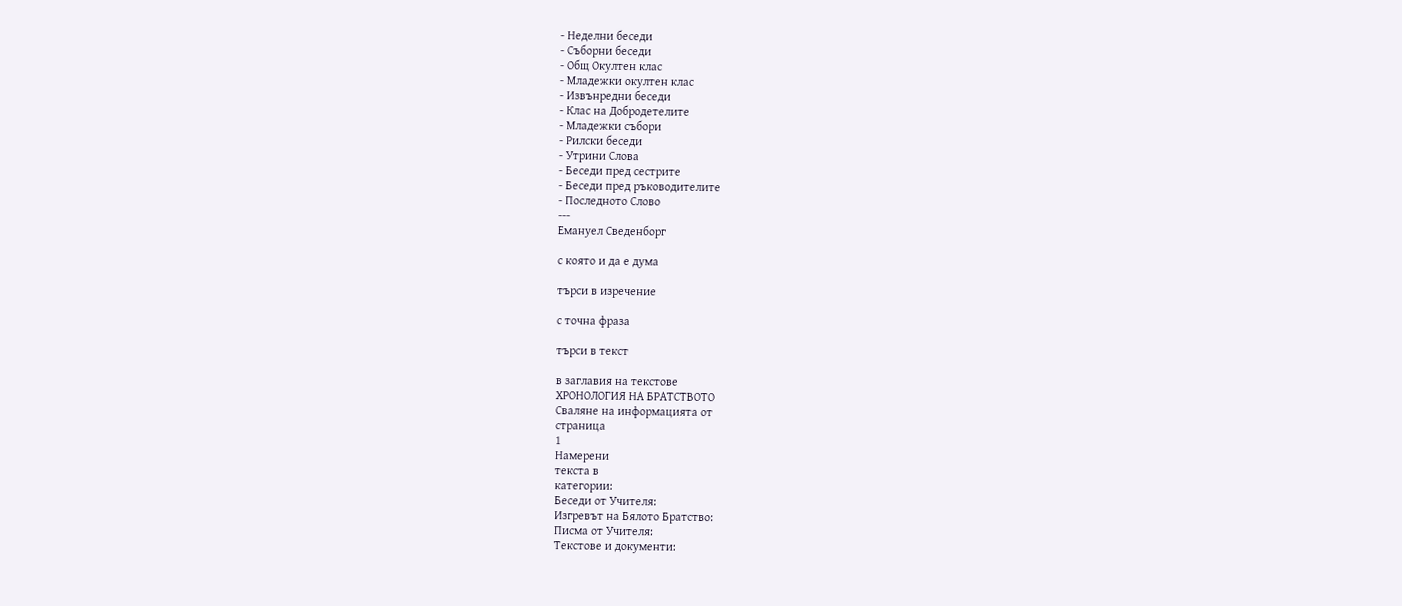- Неделни беседи
- Съборни беседи
- Общ Окултен клас
- Младежки окултен клас
- Извънредни беседи
- Клас на Добродетелите
- Младежки събори
- Рилски беседи
- Утрини Слова
- Беседи пред сестрите
- Беседи пред ръководителите
- Последното Слово
---
Емануел Сведенборг

с която и да е дума

търси в изречение

с точна фраза

търси в текст

в заглавия на текстове
ХРОНОЛОГИЯ НА БРАТСТВОТО
Сваляне на информацията от
страница
1
Намерени
текста в
категории:
Беседи от Учителя:
Изгревът на Бялото Братство:
Писма от Учителя:
Текстове и документи: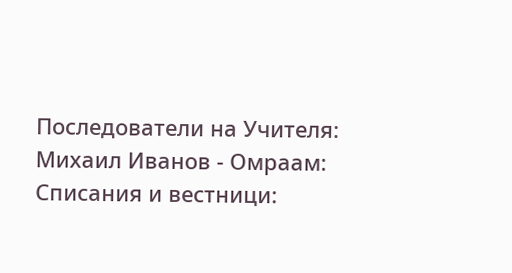Последователи на Учителя:
Михаил Иванов - Омраам:
Списания и вестници: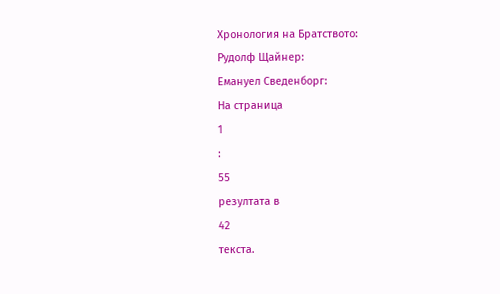Хронология на Братството:
Рудолф Щайнер:
Емануел Сведенборг:
На страница
1
:
55
резултата в
42
текста.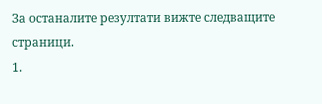За останалите резултати вижте следващите страници.
1.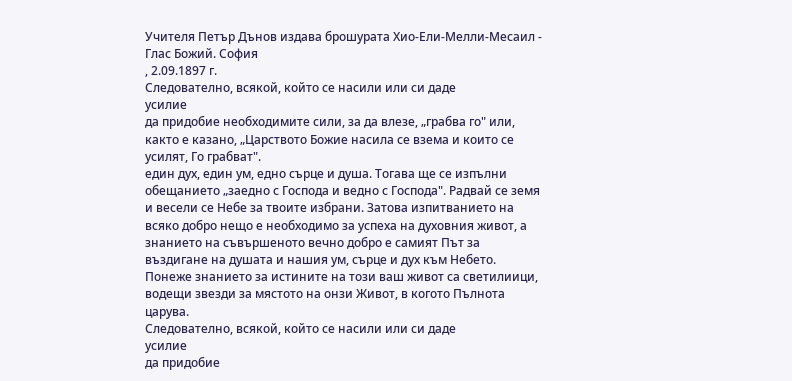Учителя Петър Дънов издава брошурата Хио-Ели-Мелли-Месаил - Глас Божий. София
, 2.09.1897 г.
Следователно, всякой, който се насили или си даде
усилие
да придобие необходимите сили, за да влезе, „грабва го" или, както е казано, „Царството Божие насила се взема и които се усилят, Го грабват".
един дух, един ум, едно сърце и душа. Тогава ще се изпълни обещанието „заедно с Господа и ведно с Господа". Радвай се земя и весели се Небе за твоите избрани. Затова изпитванието на всяко добро нещо е необходимо за успеха на духовния живот, а знанието на съвършеното вечно добро е самият Път за въздигане на душата и нашия ум, сърце и дух към Небето. Понеже знанието за истините на този ваш живот са светилиици, водещи звезди за мястото на онзи Живот, в когото Пълнота царува.
Следователно, всякой, който се насили или си даде
усилие
да придобие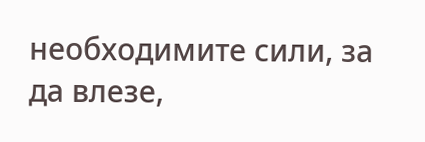необходимите сили, за да влезе,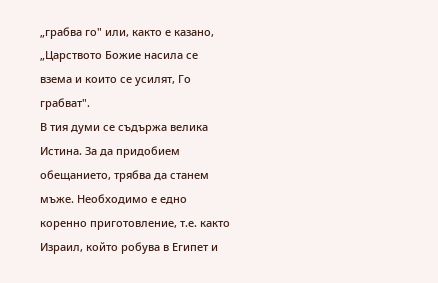„грабва го" или, както е казано, „Царството Божие насила се взема и които се усилят, Го грабват".
В тия думи се съдържа велика Истина. За да придобием обещанието, трябва да станем мъже. Необходимо е едно коренно приготовление, т.е. както Израил, който робува в Египет и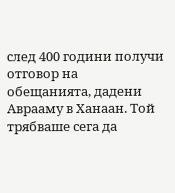след 400 години получи отговор на обещанията, дадени Аврааму в Ханаан. Той трябваше сега да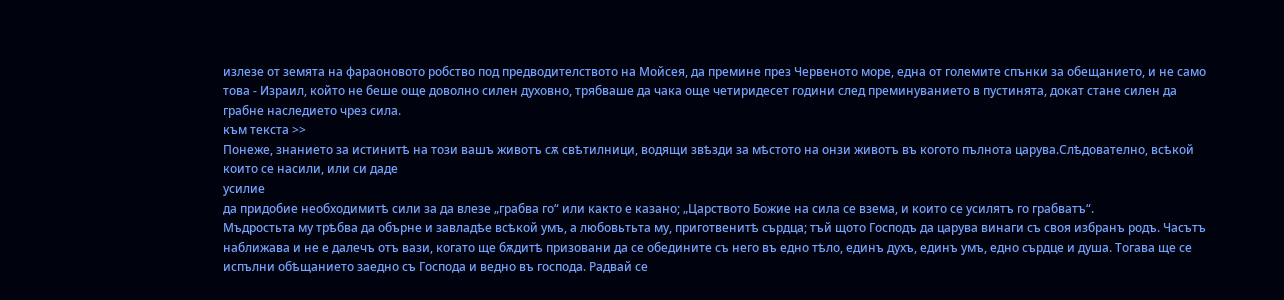излезе от земята на фараоновото робство под предводителството на Мойсея, да премине през Червеното море, една от големите спънки за обещанието, и не само това - Израил, който не беше още доволно силен духовно, трябваше да чака още четиридесет години след преминуванието в пустинята, докат стане силен да грабне наследието чрез сила.
към текста >>
Понеже, знанието за истинитѣ на този вашъ животъ сѫ свѣтилници, водящи звѣзди за мѣстото на онзи животъ въ когото пълнота царува.Слѣдователно, всѣкой които се насили, или си даде
усилие
да придобие необходимитѣ сили за да влезе „грабва го“ или както е казано; „Царството Божие на сила се взема, и които се усилятъ го грабватъ“.
Мъдростьта му трѣбва да обърне и завладѣе всѣкой умъ, а любовьтьта му, приготвенитѣ сърдца; тъй щото Господъ да царува винаги съ своя избранъ родъ. Часътъ наближава и не е далечъ отъ вази, когато ще бѫдитѣ призовани да се обедините съ него въ едно тѣло, единъ духъ, единъ умъ, едно сърдце и душа. Тогава ще се испълни обѣщанието заедно съ Господа и ведно въ господа. Радвай се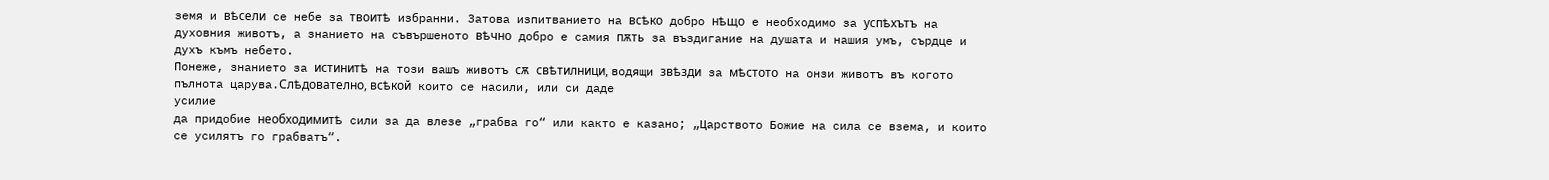земя и вѣсели се небе за твоитѣ избранни. Затова изпитванието на всѣко добро нѣщо е необходимо за успѣхътъ на духовния животъ, а знанието на съвършеното вѣчно добро е самия пѫть за въздигание на душата и нашия умъ, сърдце и духъ къмъ небето.
Понеже, знанието за истинитѣ на този вашъ животъ сѫ свѣтилници, водящи звѣзди за мѣстото на онзи животъ въ когото пълнота царува.Слѣдователно, всѣкой които се насили, или си даде
усилие
да придобие необходимитѣ сили за да влезе „грабва го“ или както е казано; „Царството Божие на сила се взема, и които се усилятъ го грабватъ“.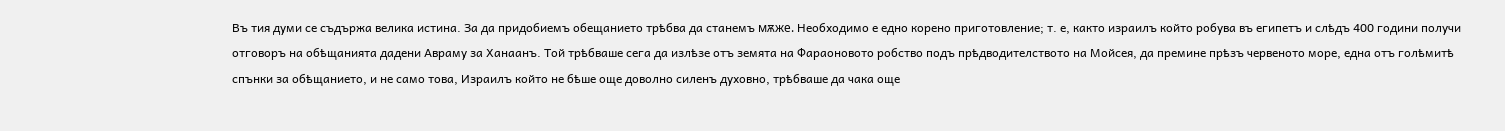Въ тия думи се съдържа велика истина. За да придобиемъ обещанието трѣбва да станемъ мѫже. Необходимо е едно корено приготовление; т. е, както израилъ който робува въ египетъ и слѣдъ 400 години получи отговоръ на обѣщанията дадени Авраму за Ханаанъ. Той трѣбваше сега да излѣзе отъ земята на Фараоновото робство подъ прѣдводителството на Мойсея, да премине прѣзъ червеното море, една отъ голѣмитѣ спънки за обѣщанието, и не само това, Израилъ който не бѣше още доволно силенъ духовно, трѣбваше да чака още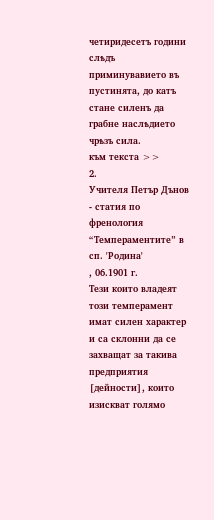четиридесетъ години слѣдъ приминувавието въ пустинята, до катъ стане силенъ да грабне наслѣдието чрѣзъ сила.
към текста >>
2.
Учителя Петър Дънов - статия по френология “Темпераментите” в сп. 'Родина'
, 06.1901 г.
Тези които владеят този темперамент имат силен характер и са склонни да се захващат за такива предприятия [дейности], които изискват голямо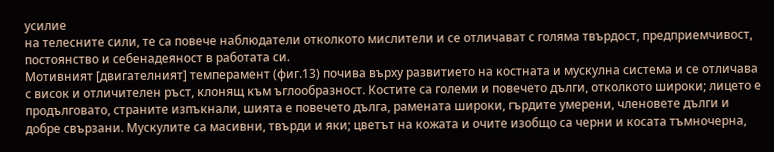усилие
на телесните сили, те са повече наблюдатели отколкото мислители и се отличават с голяма твърдост, предприемчивост, постоянство и себенадеяност в работата си.
Мотивният [двигателният] темперамент (фиг.13) почива върху развитието на костната и мускулна система и се отличава с висок и отличителен ръст, клонящ към ъглообразност. Костите са големи и повечето дълги, отколкото широки; лицето е продълговато, страните изпъкнали, шията е повечето дълга, рамената широки, гърдите умерени, членовете дълги и добре свързани. Мускулите са масивни, твърди и яки; цветът на кожата и очите изобщо са черни и косата тъмночерна,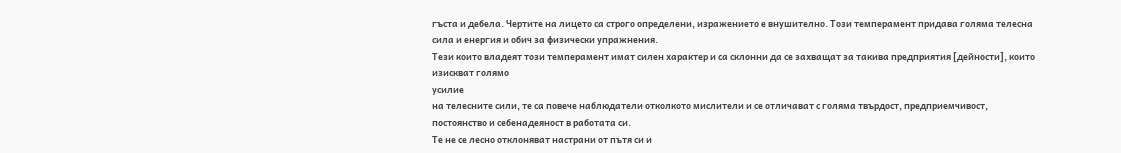гъста и дебела. Чертите на лицето са строго определени, изражението е внушително. Този темперамент придава голяма телесна сила и енергия и обич за физически упражнения.
Тези които владеят този темперамент имат силен характер и са склонни да се захващат за такива предприятия [дейности], които изискват голямо
усилие
на телесните сили, те са повече наблюдатели отколкото мислители и се отличават с голяма твърдост, предприемчивост, постоянство и себенадеяност в работата си.
Те не се лесно отклоняват настрани от пътя си и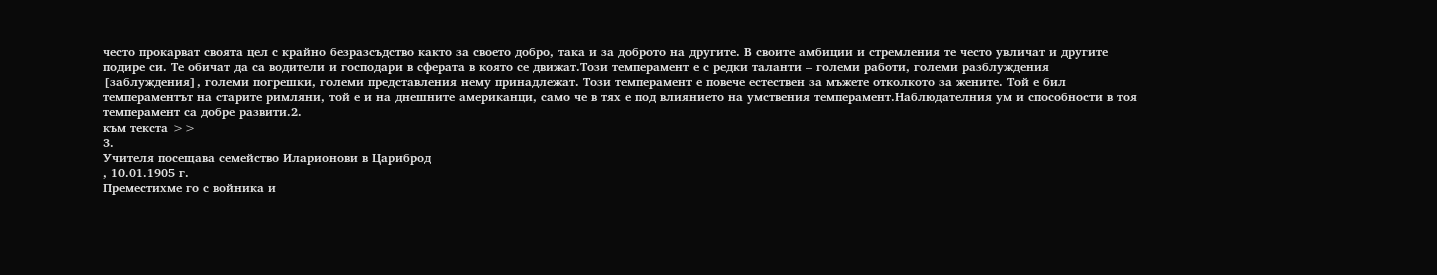често прокарват своята цел с крайно безразсъдство както за своето добро, така и за доброто на другите. В своите амбиции и стремления те често увличат и другите подире си. Те обичат да са водители и господари в сферата в която се движат.Този темперамент е с редки таланти – големи работи, големи разблуждения [заблуждения], големи погрешки, големи представления нему принадлежат. Този темперамент е повече естествен за мъжете отколкото за жените. Той е бил темпераментът на старите римляни, той е и на днешните американци, само че в тях е под влиянието на умствения темперамент.Наблюдателния ум и способности в тоя темперамент са добре развити.2.
към текста >>
3.
Учителя посещава семейство Иларионови в Цариброд
, 10.01.1905 г.
Преместихме го с войника и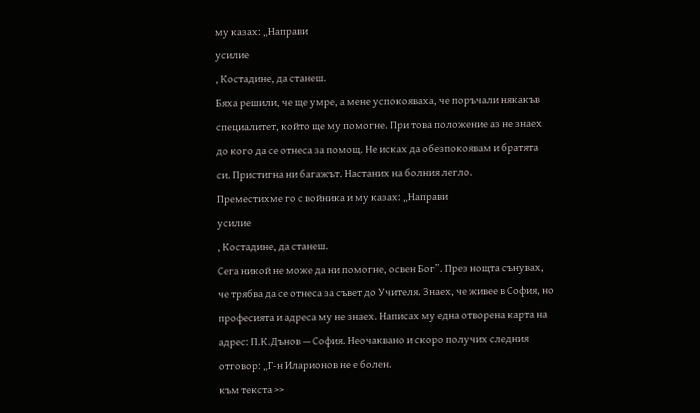му казах: „Направи
усилие
, Костадине, да станеш.
Бяха решили, че ще умре, а мене успокояваха, че поръчали някакъв специалитет, който ще му помогне. При това положение аз не знаех до кого да се отнеса за помощ. Не исках да обезпокоявам и братята си. Пристигна ни багажът. Настаних на болния легло.
Преместихме го с войника и му казах: „Направи
усилие
, Костадине, да станеш.
Сега никой не може да ни помогне, освен Бог”. През нощта сънувах, че трябва да се отнеса за съвет до Учителя. Знаех, че живее в София, но професията и адреса му не знаех. Написах му една отворена карта на адрес: П.К.Дънов — София. Неочаквано и скоро получих следния отговор: „Г-н Иларионов не е болен.
към текста >>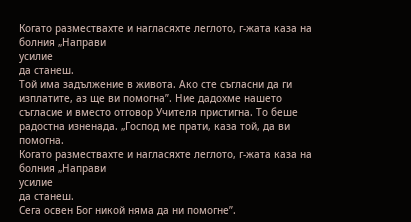Когато размествахте и нагласяхте леглото, г-жата каза на болния „Направи
усилие
да станеш.
Той има задължение в живота. Ако сте съгласни да ги изплатите, аз ще ви помогна”. Ние дадохме нашето съгласие и вместо отговор Учителя пристигна. То беше радостна изненада. „Господ ме прати, каза той, да ви помогна.
Когато размествахте и нагласяхте леглото, г-жата каза на болния „Направи
усилие
да станеш.
Сега освен Бог никой няма да ни помогне”.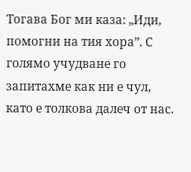Тогава Бог ми каза: „Иди, помогни на тия хора”. С голямо учудване го запитахме как ни е чул, като е толкова далеч от нас.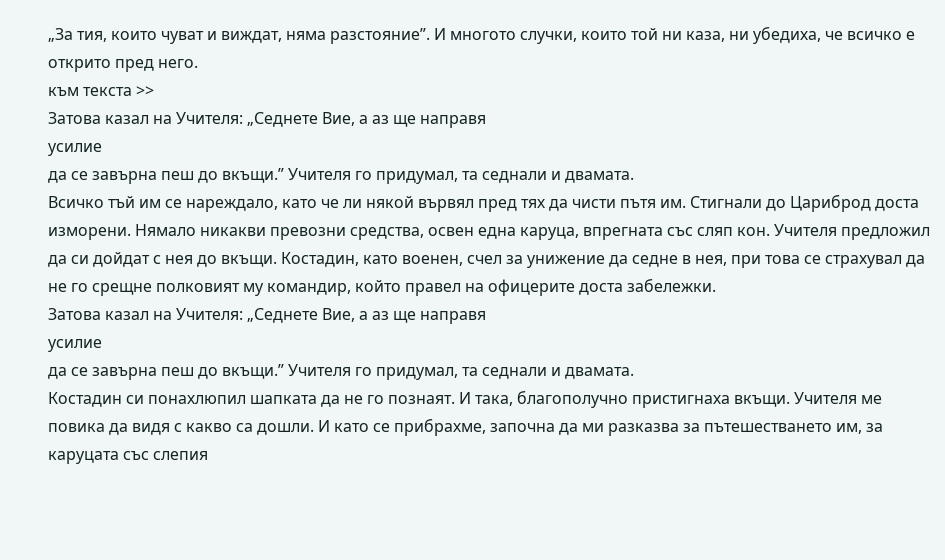„За тия, които чуват и виждат, няма разстояние”. И многото случки, които той ни каза, ни убедиха, че всичко е открито пред него.
към текста >>
Затова казал на Учителя: „Седнете Вие, а аз ще направя
усилие
да се завърна пеш до вкъщи.” Учителя го придумал, та седнали и двамата.
Всичко тъй им се нареждало, като че ли някой вървял пред тях да чисти пътя им. Стигнали до Цариброд доста изморени. Нямало никакви превозни средства, освен една каруца, впрегната със сляп кон. Учителя предложил да си дойдат с нея до вкъщи. Костадин, като военен, счел за унижение да седне в нея, при това се страхувал да не го срещне полковият му командир, който правел на офицерите доста забележки.
Затова казал на Учителя: „Седнете Вие, а аз ще направя
усилие
да се завърна пеш до вкъщи.” Учителя го придумал, та седнали и двамата.
Костадин си понахлюпил шапката да не го познаят. И така, благополучно пристигнаха вкъщи. Учителя ме повика да видя с какво са дошли. И като се прибрахме, започна да ми разказва за пътешестването им, за каруцата със слепия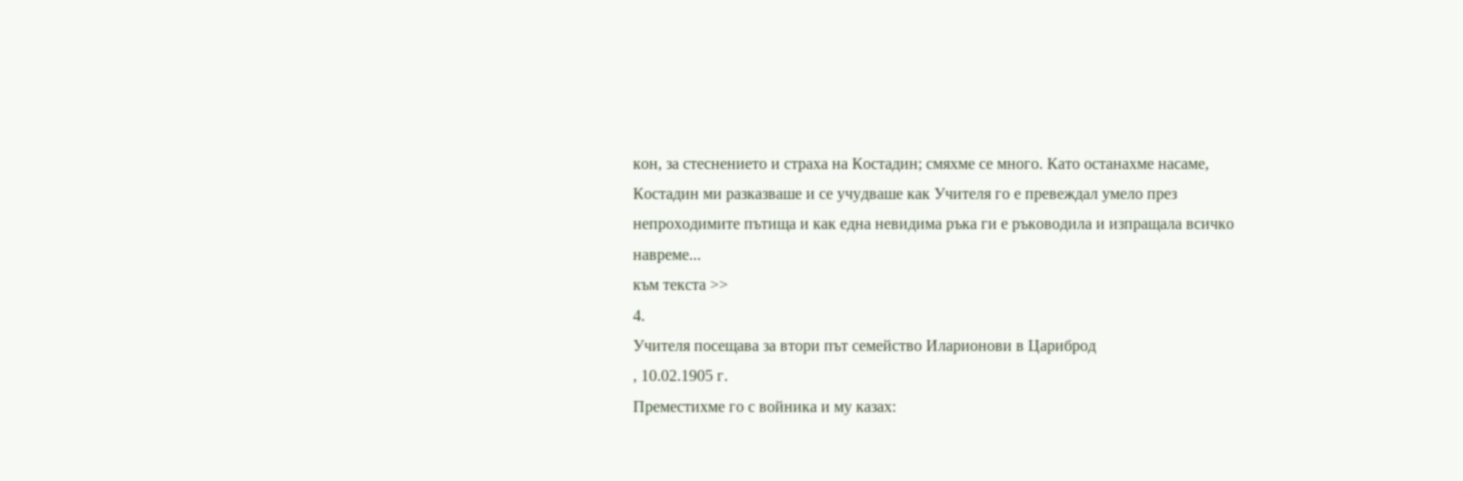кон, за стеснението и страха на Костадин; смяхме се много. Като останахме насаме, Костадин ми разказваше и се учудваше как Учителя го е превеждал умело през непроходимите пътища и как една невидима ръка ги е ръководила и изпращала всичко навреме...
към текста >>
4.
Учителя посещава за втори път семейство Иларионови в Цариброд
, 10.02.1905 г.
Преместихме го с войника и му казах: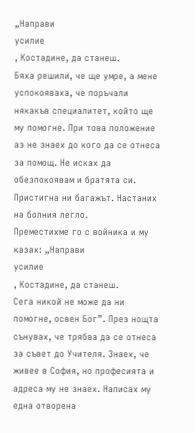„Направи
усилие
, Костадине, да станеш.
Бяха решили, че ще умре, а мене успокояваха, че поръчали някакъв специалитет, който ще му помогне. При това положение аз не знаех до кого да се отнеса за помощ. Не исках да обезпокоявам и братята си. Пристигна ни багажът. Настаних на болния легло.
Преместихме го с войника и му казах: „Направи
усилие
, Костадине, да станеш.
Сега никой не може да ни помогне, освен Бог”. През нощта сънувах, че трябва да се отнеса за съвет до Учителя. Знаех, че живее в София, но професията и адреса му не знаех. Написах му една отворена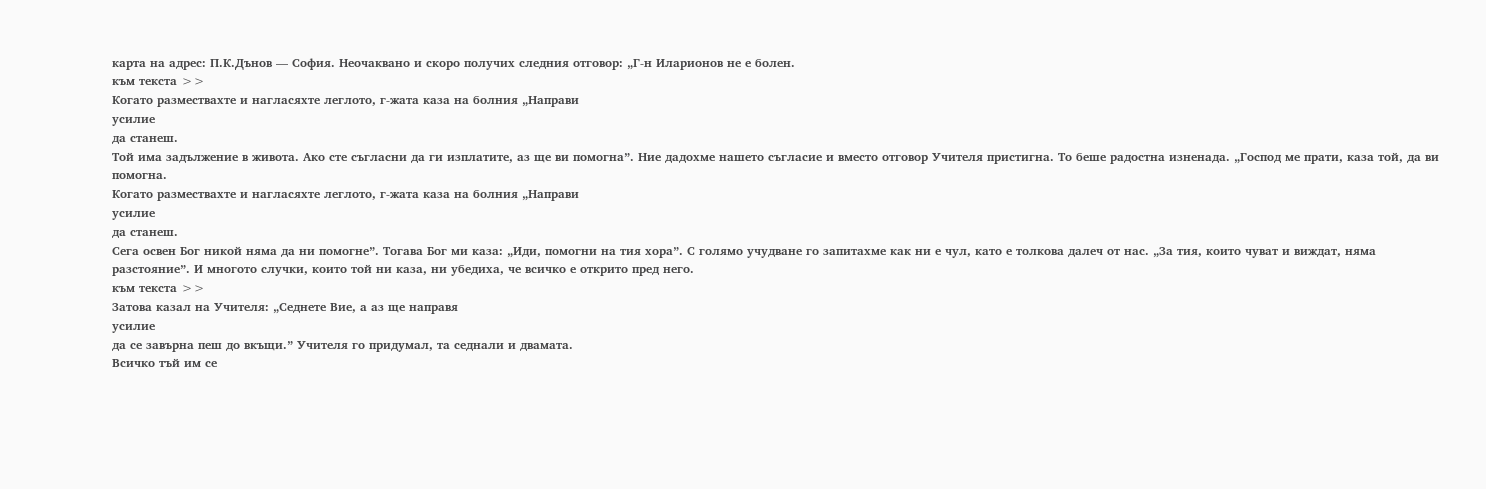карта на адрес: П.К.Дънов — София. Неочаквано и скоро получих следния отговор: „Г-н Иларионов не е болен.
към текста >>
Когато размествахте и нагласяхте леглото, г-жата каза на болния „Направи
усилие
да станеш.
Той има задължение в живота. Ако сте съгласни да ги изплатите, аз ще ви помогна”. Ние дадохме нашето съгласие и вместо отговор Учителя пристигна. То беше радостна изненада. „Господ ме прати, каза той, да ви помогна.
Когато размествахте и нагласяхте леглото, г-жата каза на болния „Направи
усилие
да станеш.
Сега освен Бог никой няма да ни помогне”. Тогава Бог ми каза: „Иди, помогни на тия хора”. С голямо учудване го запитахме как ни е чул, като е толкова далеч от нас. „За тия, които чуват и виждат, няма разстояние”. И многото случки, които той ни каза, ни убедиха, че всичко е открито пред него.
към текста >>
Затова казал на Учителя: „Седнете Вие, а аз ще направя
усилие
да се завърна пеш до вкъщи.” Учителя го придумал, та седнали и двамата.
Всичко тъй им се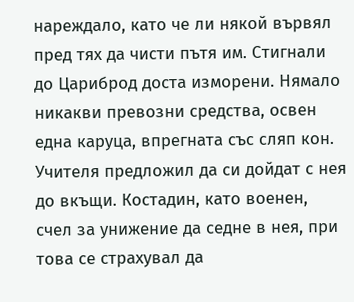нареждало, като че ли някой вървял пред тях да чисти пътя им. Стигнали до Цариброд доста изморени. Нямало никакви превозни средства, освен една каруца, впрегната със сляп кон. Учителя предложил да си дойдат с нея до вкъщи. Костадин, като военен, счел за унижение да седне в нея, при това се страхувал да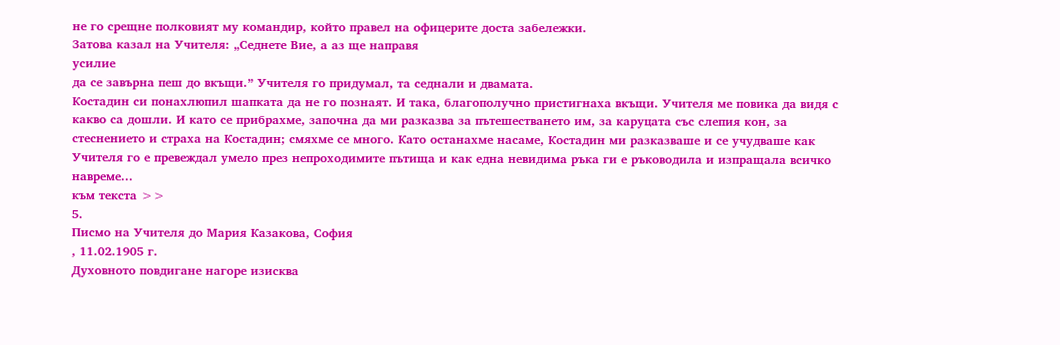не го срещне полковият му командир, който правел на офицерите доста забележки.
Затова казал на Учителя: „Седнете Вие, а аз ще направя
усилие
да се завърна пеш до вкъщи.” Учителя го придумал, та седнали и двамата.
Костадин си понахлюпил шапката да не го познаят. И така, благополучно пристигнаха вкъщи. Учителя ме повика да видя с какво са дошли. И като се прибрахме, започна да ми разказва за пътешестването им, за каруцата със слепия кон, за стеснението и страха на Костадин; смяхме се много. Като останахме насаме, Костадин ми разказваше и се учудваше как Учителя го е превеждал умело през непроходимите пътища и как една невидима ръка ги е ръководила и изпращала всичко навреме...
към текста >>
5.
Писмо на Учителя до Мария Казакова, София
, 11.02.1905 г.
Духовното повдигане нагоре изисква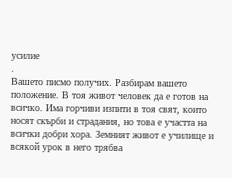усилие
.
Вашето писмо получих. Разбирам вашето положение. В тоя живот человек да е готов на всичко. Има горчиви изпити в тоя свят, които носят скърби и страдания, но това е участта на всички добри хора. Земният живот е училище и всякой урок в него трябва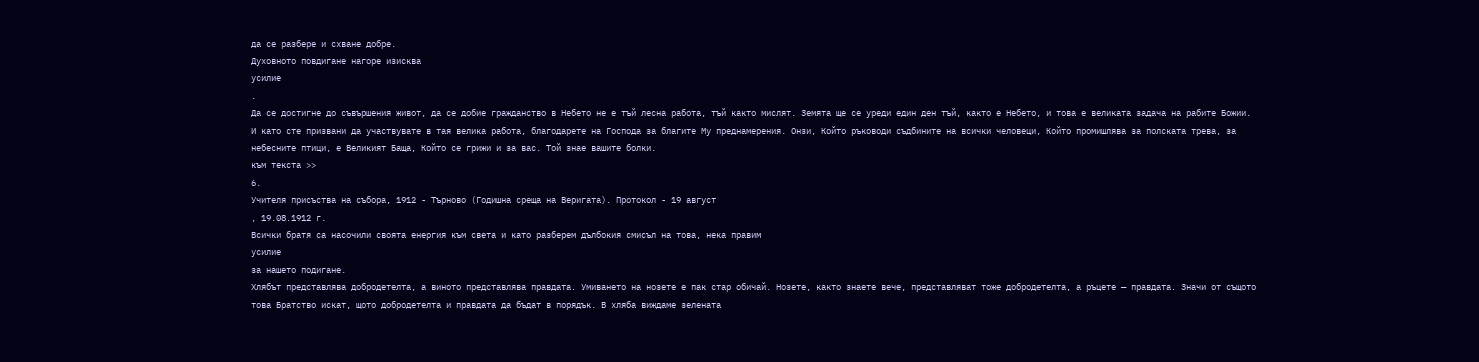да се разбере и схване добре.
Духовното повдигане нагоре изисква
усилие
.
Да се достигне до съвършения живот, да се добие гражданство в Небето не е тъй лесна работа, тъй както мислят. Земята ще се уреди един ден тъй, както е Небето, и това е великата задача на рабите Божии. И като сте призвани да участвувате в тая велика работа, благодарете на Господа за благите Му преднамерения. Онзи, Който ръководи съдбините на всички человеци, Който промишлява за полската трева, за небесните птици, е Великият Баща, Който се грижи и за вас. Той знае вашите болки.
към текста >>
6.
Учителя присъства на събора, 1912 - Търново (Годишна среща на Веригата). Протокол - 19 август
, 19.08.1912 г.
Всички братя са насочили своята енергия към света и като разберем дълбокия смисъл на това, нека правим
усилие
за нашето подигане.
Хлябът представлява добродетелта, а виното представлява правдата. Умиването на нозете е пак стар обичай. Нозете, както знаете вече, представляват тоже добродетелта, а ръцете — правдата. Значи от същото това Братство искат, щото добродетелта и правдата да бъдат в порядък. В хляба виждаме зелената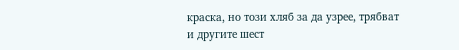краска, но този хляб за да узрее, трябват и другите шест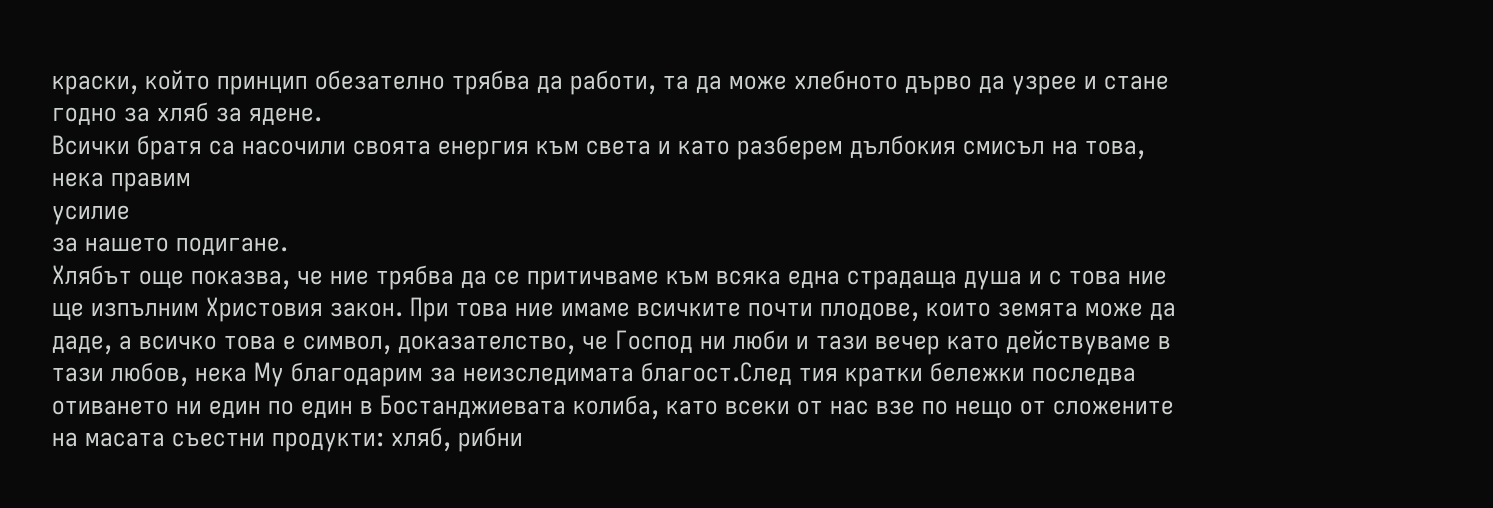краски, който принцип обезателно трябва да работи, та да може хлебното дърво да узрее и стане годно за хляб за ядене.
Всички братя са насочили своята енергия към света и като разберем дълбокия смисъл на това, нека правим
усилие
за нашето подигане.
Хлябът още показва, че ние трябва да се притичваме към всяка една страдаща душа и с това ние ще изпълним Христовия закон. При това ние имаме всичките почти плодове, които земята може да даде, а всичко това е символ, доказателство, че Господ ни люби и тази вечер като действуваме в тази любов, нека Му благодарим за неизследимата благост.След тия кратки бележки последва отиването ни един по един в Бостанджиевата колиба, като всеки от нас взе по нещо от сложените на масата съестни продукти: хляб, рибни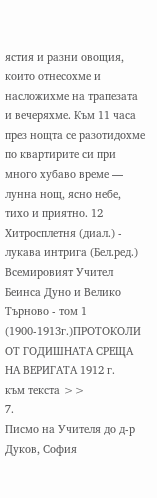ястия и разни овощия, които отнесохме и насложихме на трапезата и вечеряхме. Към 11 часа през нощта се разотидохме по квартирите си при много хубаво време — лунна нощ, ясно небе, тихо и приятно. 12 Хитросплетня (диал.) - лукава интрига (Бел.ред.) Всемировият Учител Беинса Дуно и Велико Търново - том 1 (1900-1913г.)ПРОТОКОЛИ ОТ ГОДИШНАТА СРЕЩА НА ВЕРИГАТА 1912 г.
към текста >>
7.
Писмо на Учителя до д-р Дуков, София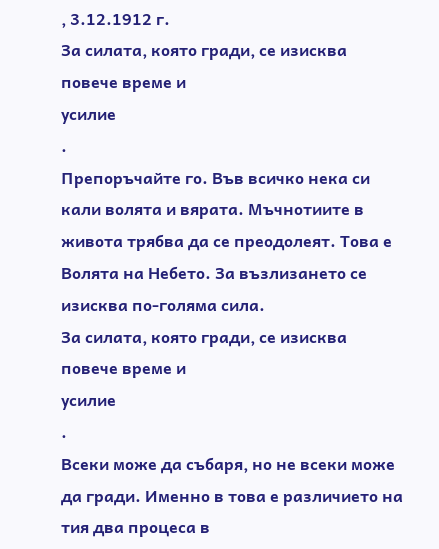, 3.12.1912 г.
За силата, която гради, се изисква повече време и
усилие
.
Препоръчайте го. Във всичко нека си кали волята и вярата. Мъчнотиите в живота трябва да се преодолеят. Това е Волята на Небето. За възлизането се изисква по-голяма сила.
За силата, която гради, се изисква повече време и
усилие
.
Всеки може да събаря, но не всеки може да гради. Именно в това е различието на тия два процеса в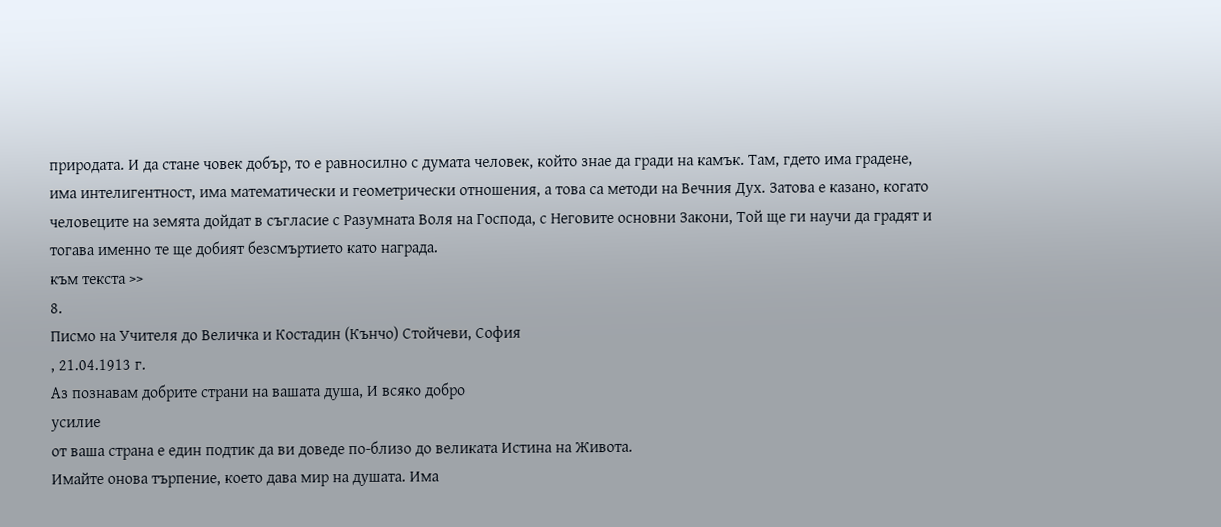природата. И да стане човек добър, то е равносилно с думата человек, който знае да гради на камък. Там, гдето има градене, има интелигентност, има математически и геометрически отношения, а това са методи на Вечния Дух. Затова е казано, когато человеците на земята дойдат в съгласие с Разумната Воля на Господа, с Неговите основни Закони, Той ще ги научи да градят и тогава именно те ще добият безсмъртието като награда.
към текста >>
8.
Писмо на Учителя до Величка и Костадин (Кънчо) Стойчеви, София
, 21.04.1913 г.
Аз познавам добрите страни на вашата душа, И всяко добро
усилие
от ваша страна е един подтик да ви доведе по-близо до великата Истина на Живота.
Имайте онова търпение, което дава мир на душата. Има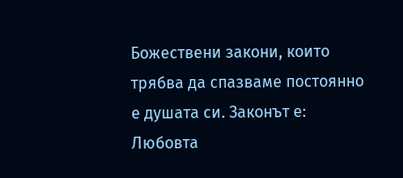Божествени закони, които трябва да спазваме постоянно е душата си. Законът е: Любовта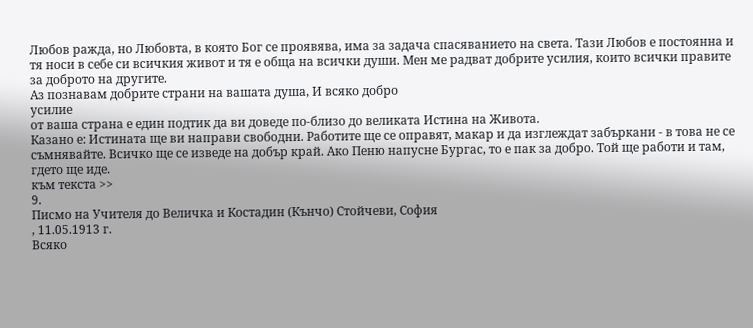Любов ражда, но Любовта, в която Бог се проявява, има за задача спасяванието на света. Тази Любов е постоянна и тя носи в себе си всичкия живот и тя е обща на всички души. Мен ме радват добрите усилия, които всички правите за доброто на другите.
Аз познавам добрите страни на вашата душа, И всяко добро
усилие
от ваша страна е един подтик да ви доведе по-близо до великата Истина на Живота.
Казано е: Истината ще ви направи свободни. Работите ще се оправят, макар и да изглеждат забъркани - в това не се съмнявайте. Всичко ще се изведе на добър край. Ако Пеню напусне Бургас, то е пак за добро. Той ще работи и там, гдето ще иде.
към текста >>
9.
Писмо на Учителя до Величка и Костадин (Кънчо) Стойчеви, София
, 11.05.1913 г.
Всяко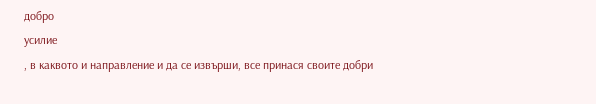добро
усилие
, в каквото и направление и да се извърши, все принася своите добри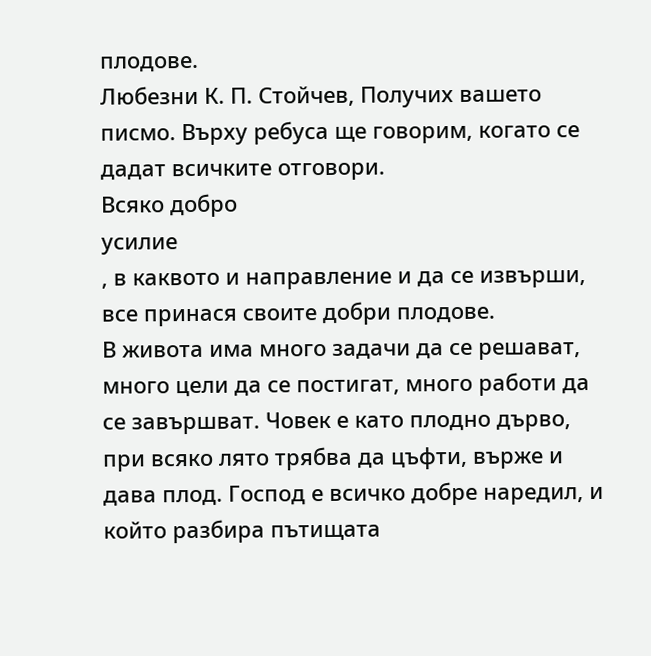плодове.
Любезни К. П. Стойчев, Получих вашето писмо. Върху ребуса ще говорим, когато се дадат всичките отговори.
Всяко добро
усилие
, в каквото и направление и да се извърши, все принася своите добри плодове.
В живота има много задачи да се решават, много цели да се постигат, много работи да се завършват. Човек е като плодно дърво, при всяко лято трябва да цъфти, върже и дава плод. Господ е всичко добре наредил, и който разбира пътищата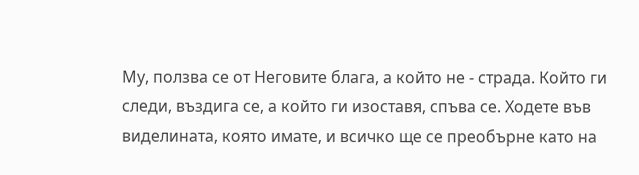Му, ползва се от Неговите блага, а който не - страда. Който ги следи, въздига се, а който ги изоставя, спъва се. Ходете във виделината, която имате, и всичко ще се преобърне като на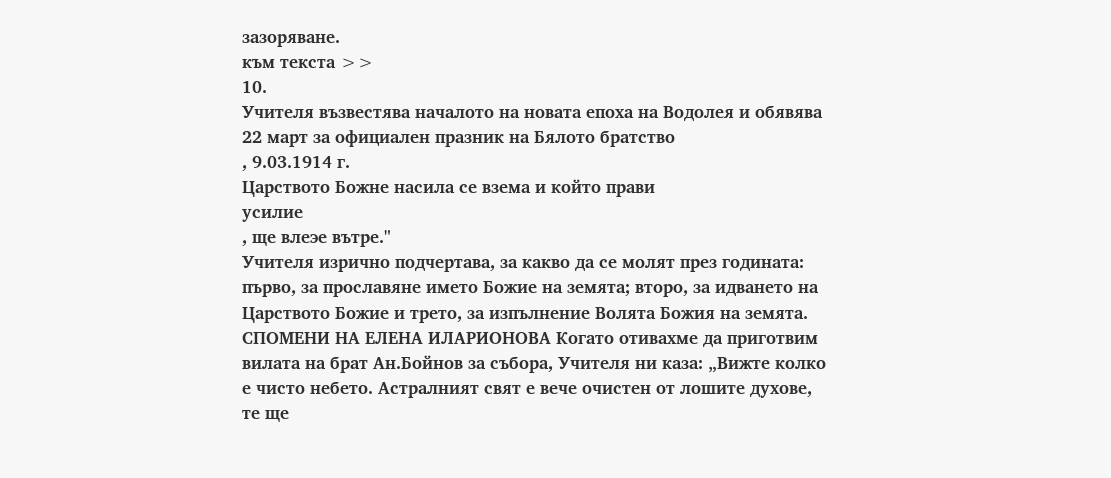зазоряване.
към текста >>
10.
Учителя възвестява началото на новата епоха на Водолея и обявява 22 март за официален празник на Бялото братство
, 9.03.1914 г.
Царството Божне насила се взема и който прави
усилие
, ще влеэе вътре."
Учителя изрично подчертава, за какво да се молят през годината: първо, за прославяне името Божие на земята; второ, за идването на Царството Божие и трето, за изпълнение Волята Божия на земята. СПОМЕНИ НА ЕЛЕНА ИЛАРИОНОВА Когато отивахме да приготвим вилата на брат Ан.Бойнов за събора, Учителя ни каза: „Вижте колко е чисто небето. Астралният свят е вече очистен от лошите духове, те ще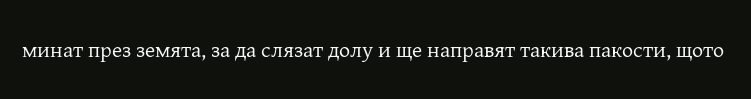минат през земята, за да слязат долу и ще направят такива пакости, щото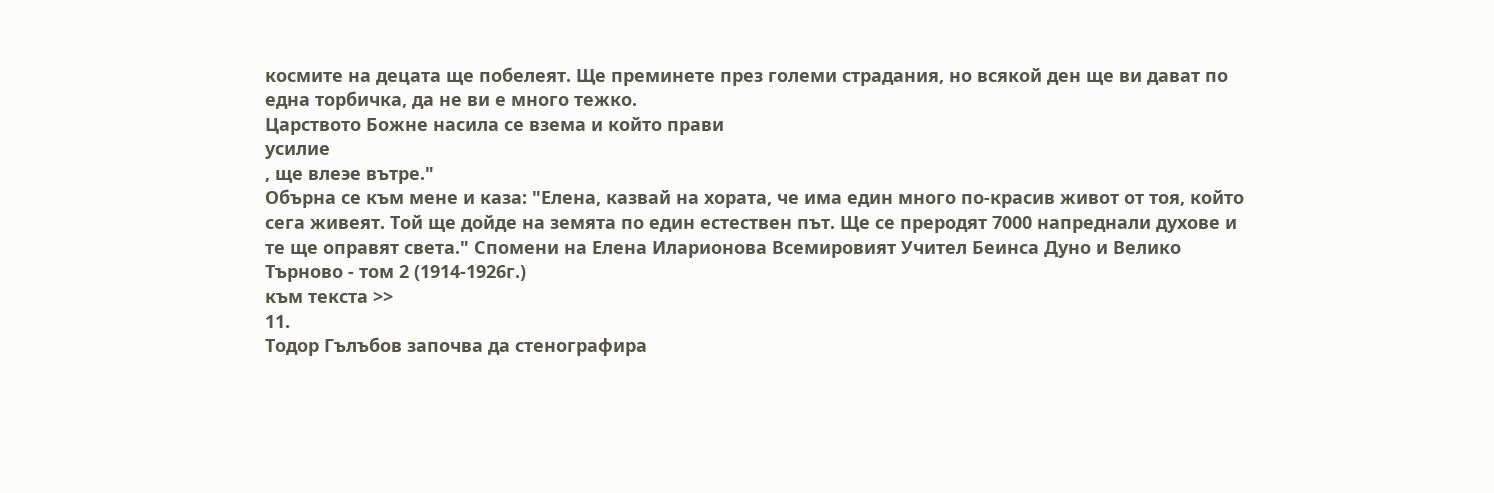космите на децата ще побелеят. Ще преминете през големи страдания, но всякой ден ще ви дават по една торбичка, да не ви е много тежко.
Царството Божне насила се взема и който прави
усилие
, ще влеэе вътре."
Обърна се към мене и каза: "Елена, казвай на хората, че има един много по-красив живот от тоя, който сега живеят. Той ще дойде на земята по един естествен път. Ще се преродят 7000 напреднали духове и те ще оправят света." Спомени на Елена Иларионова Всемировият Учител Беинса Дуно и Велико Търново - том 2 (1914-1926г.)
към текста >>
11.
Тодор Гълъбов започва да стенографира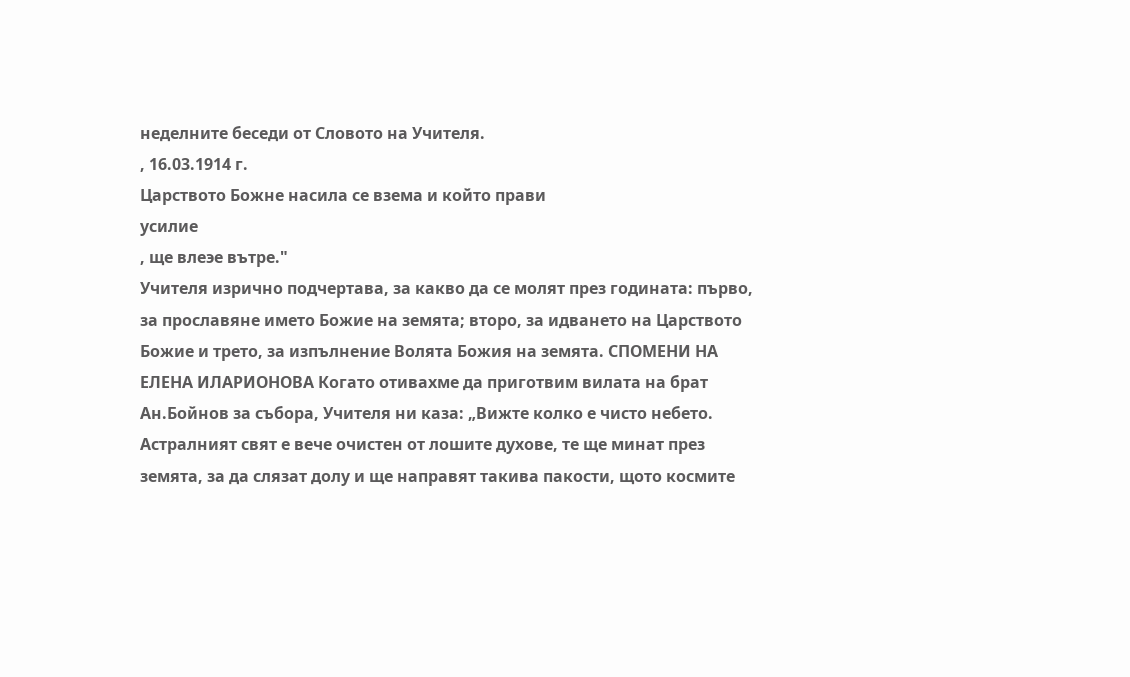неделните беседи от Словото на Учителя.
, 16.03.1914 г.
Царството Божне насила се взема и който прави
усилие
, ще влеэе вътре."
Учителя изрично подчертава, за какво да се молят през годината: първо, за прославяне името Божие на земята; второ, за идването на Царството Божие и трето, за изпълнение Волята Божия на земята. СПОМЕНИ НА ЕЛЕНА ИЛАРИОНОВА Когато отивахме да приготвим вилата на брат Ан.Бойнов за събора, Учителя ни каза: „Вижте колко е чисто небето. Астралният свят е вече очистен от лошите духове, те ще минат през земята, за да слязат долу и ще направят такива пакости, щото космите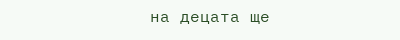на децата ще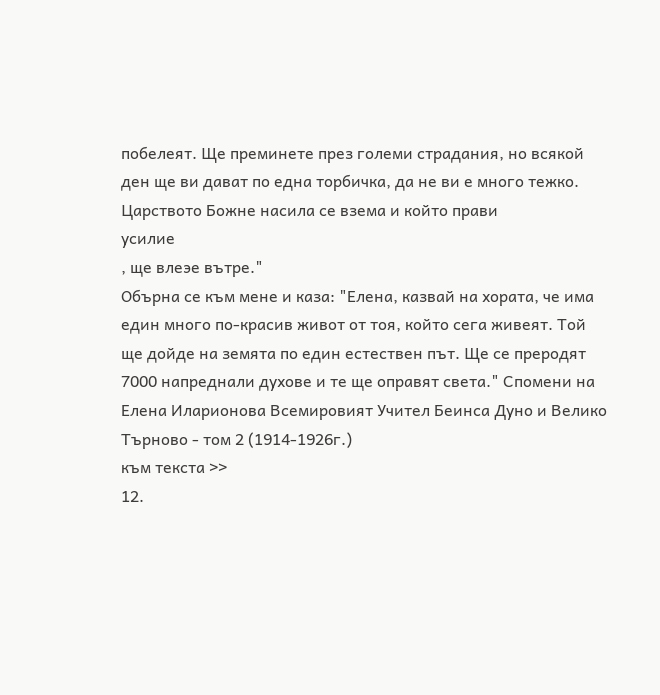побелеят. Ще преминете през големи страдания, но всякой ден ще ви дават по една торбичка, да не ви е много тежко.
Царството Божне насила се взема и който прави
усилие
, ще влеэе вътре."
Обърна се към мене и каза: "Елена, казвай на хората, че има един много по-красив живот от тоя, който сега живеят. Той ще дойде на земята по един естествен път. Ще се преродят 7000 напреднали духове и те ще оправят света." Спомени на Елена Иларионова Всемировият Учител Беинса Дуно и Велико Търново - том 2 (1914-1926г.)
към текста >>
12.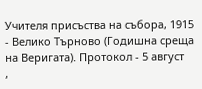Учителя присъства на събора, 1915 - Велико Търново (Годишна среща на Веригата). Протокол - 5 август
,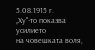5.08.1915 г.
„Ху"-то показва
усилието
на човешката воля,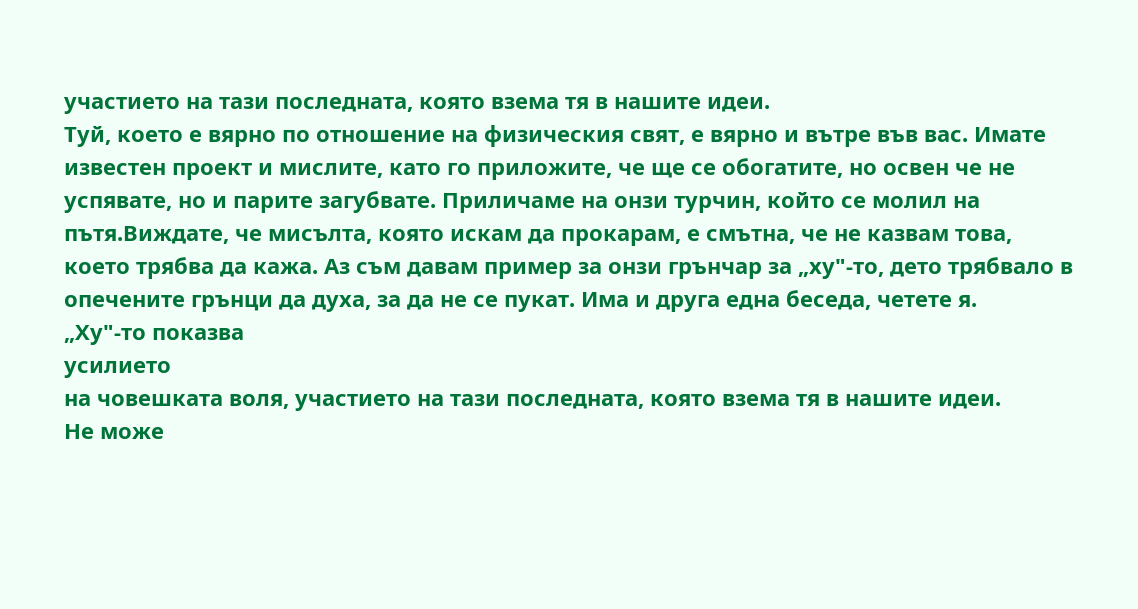участието на тази последната, която взема тя в нашите идеи.
Туй, което е вярно по отношение на физическия свят, е вярно и вътре във вас. Имате известен проект и мислите, като го приложите, че ще се обогатите, но освен че не успявате, но и парите загубвате. Приличаме на онзи турчин, който се молил на пътя.Виждате, че мисълта, която искам да прокарам, е смътна, че не казвам това, което трябва да кажа. Аз съм давам пример за онзи грънчар за „ху"-то, дето трябвало в опечените грънци да духа, за да не се пукат. Има и друга една беседа, четете я.
„Ху"-то показва
усилието
на човешката воля, участието на тази последната, която взема тя в нашите идеи.
Не може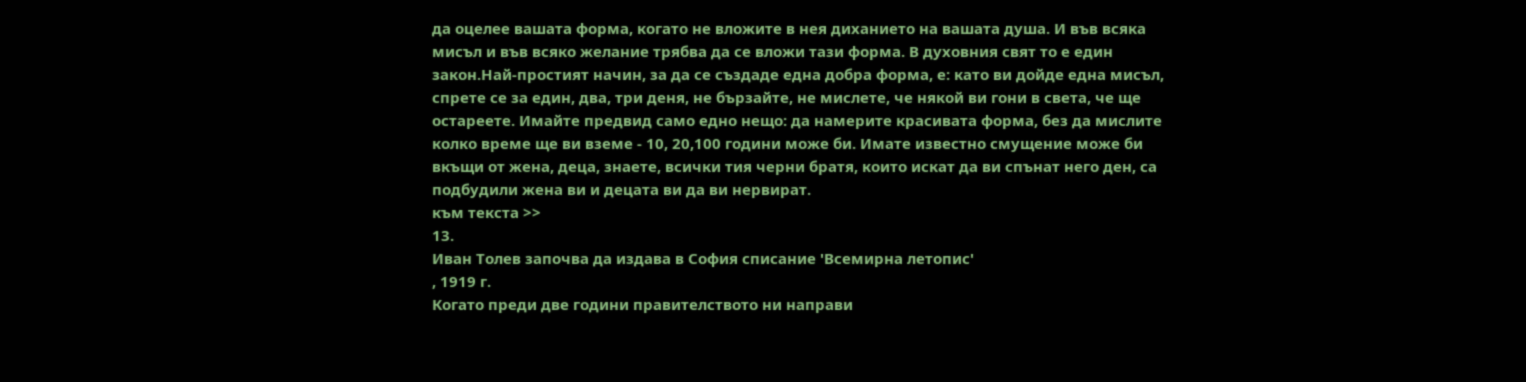да оцелее вашата форма, когато не вложите в нея диханието на вашата душа. И във всяка мисъл и във всяко желание трябва да се вложи тази форма. В духовния свят то е един закон.Най-простият начин, за да се създаде една добра форма, е: като ви дойде една мисъл, спрете се за един, два, три деня, не бързайте, не мислете, че някой ви гони в света, че ще остареете. Имайте предвид само едно нещо: да намерите красивата форма, без да мислите колко време ще ви вземе - 10, 20,100 години може би. Имате известно смущение може би вкъщи от жена, деца, знаете, всички тия черни братя, които искат да ви спънат него ден, са подбудили жена ви и децата ви да ви нервират.
към текста >>
13.
Иван Толев започва да издава в София списание 'Всемирна летопис'
, 1919 г.
Когато преди две години правителството ни направи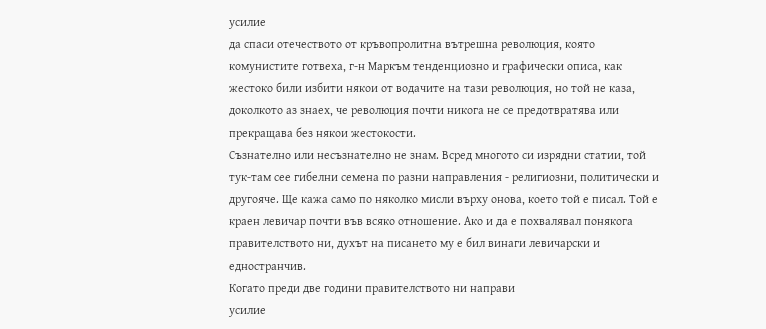усилие
да спаси отечеството от кръвопролитна вътрешна революция, която комунистите готвеха, г-н Маркъм тенденциозно и графически описа, как жестоко били избити някои от водачите на тази революция, но той не каза, доколкото аз знаех, че революция почти никога не се предотвратява или прекращава без някои жестокости.
Съзнателно или несъзнателно не знам. Всред многото си изрядни статии, той тук-там сее гибелни семена по разни направления - религиозни, политически и другояче. Ще кажа само по няколко мисли върху онова, което той е писал. Той е краен левичар почти във всяко отношение. Ако и да е похвалявал понякога правителството ни, духът на писането му е бил винаги левичарски и едностранчив.
Когато преди две години правителството ни направи
усилие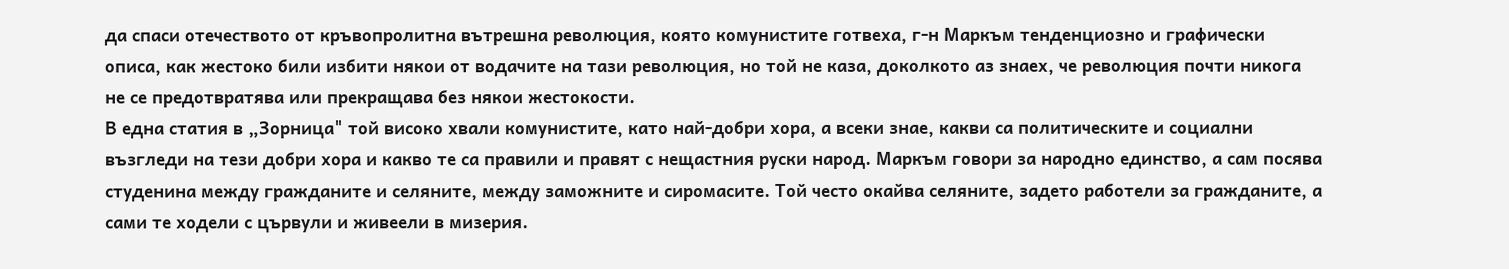да спаси отечеството от кръвопролитна вътрешна революция, която комунистите готвеха, г-н Маркъм тенденциозно и графически описа, как жестоко били избити някои от водачите на тази революция, но той не каза, доколкото аз знаех, че революция почти никога не се предотвратява или прекращава без някои жестокости.
В една статия в „Зорница" той високо хвали комунистите, като най-добри хора, а всеки знае, какви са политическите и социални възгледи на тези добри хора и какво те са правили и правят с нещастния руски народ. Маркъм говори за народно единство, а сам посява студенина между гражданите и селяните, между заможните и сиромасите. Той често окайва селяните, задето работели за гражданите, а сами те ходели с цървули и живеели в мизерия.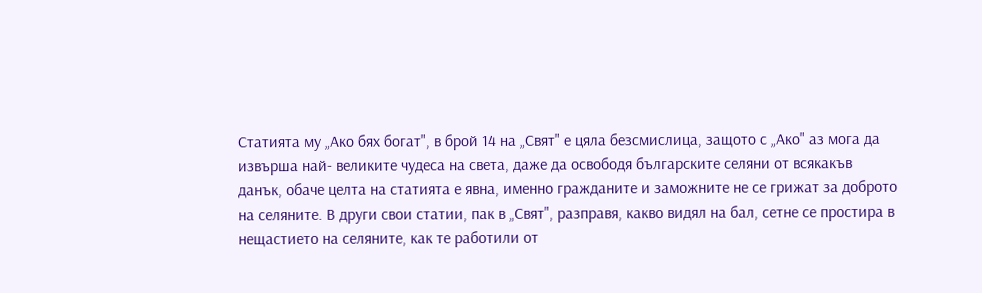Статията му „Ако бях богат", в брой 14 на „Свят" е цяла безсмислица, защото с „Ако" аз мога да извърша най- великите чудеса на света, даже да освободя българските селяни от всякакъв данък, обаче целта на статията е явна, именно гражданите и заможните не се грижат за доброто на селяните. В други свои статии, пак в „Свят", разправя, какво видял на бал, сетне се простира в нещастието на селяните, как те работили от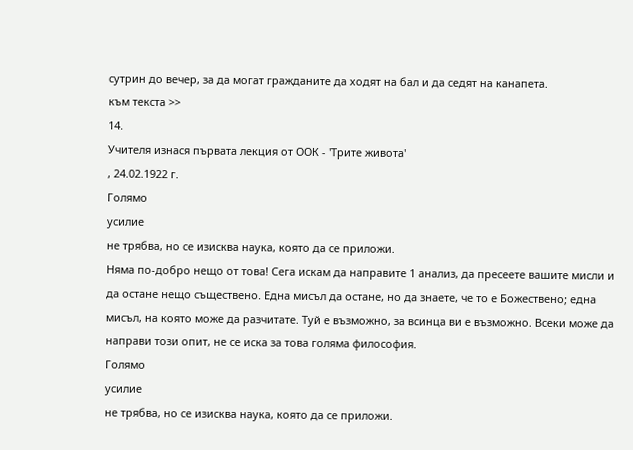сутрин до вечер, за да могат гражданите да ходят на бал и да седят на канапета.
към текста >>
14.
Учителя изнася първата лекция от ООК - 'Трите живота'
, 24.02.1922 г.
Голямо
усилие
не трябва, но се изисква наука, която да се приложи.
Няма по-добро нещо от това! Сега искам да направите 1 анализ, да пресеете вашите мисли и да остане нещо съществено. Една мисъл да остане, но да знаете, че то е Божествено; една мисъл, на която може да разчитате. Туй е възможно, за всинца ви е възможно. Всеки може да направи този опит, не се иска за това голяма философия.
Голямо
усилие
не трябва, но се изисква наука, която да се приложи.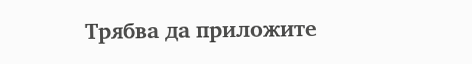Трябва да приложите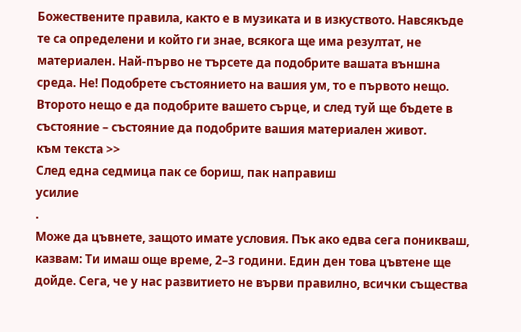Божествените правила, както е в музиката и в изкуството. Навсякъде те са определени и който ги знае, всякога ще има резултат, не материален. Най-първо не търсете да подобрите вашата външна среда. Не! Подобрете състоянието на вашия ум, то е първото нещо. Второто нещо е да подобрите вашето сърце, и след туй ще бъдете в състояние – състояние да подобрите вашия материален живот.
към текста >>
След една седмица пак се бориш, пак направиш
усилие
.
Може да цъвнете, защото имате условия. Пък ако едва сега поникваш, казвам: Ти имаш още време, 2–3 години. Един ден това цъвтене ще дойде. Сега, че у нас развитието не върви правилно, всички същества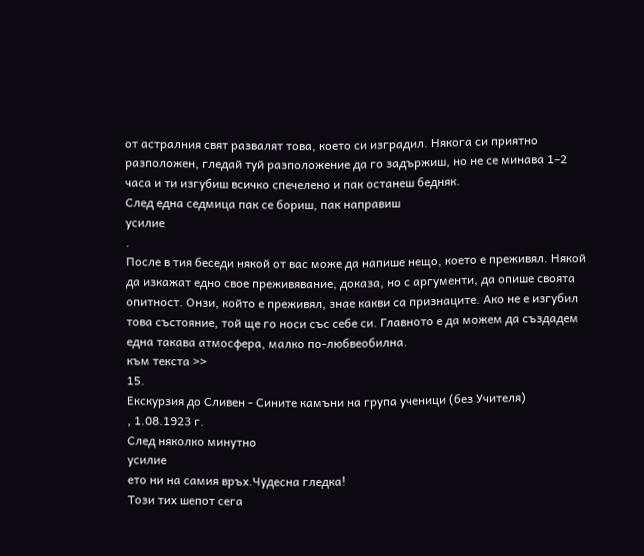от астралния свят развалят това, което си изградил. Някога си приятно разположен, гледай туй разположение да го задържиш, но не се минава 1–2 часа и ти изгубиш всичко спечелено и пак останеш бедняк.
След една седмица пак се бориш, пак направиш
усилие
.
После в тия беседи някой от вас може да напише нещо, което е преживял. Някой да изкажат едно свое преживявание, доказа, но с аргументи, да опише своята опитност. Онзи, който е преживял, знае какви са признаците. Ако не е изгубил това състояние, той ще го носи със себе си. Главното е да можем да създадем една такава атмосфера, малко по-любвеобилна.
към текста >>
15.
Екскурзия до Сливен - Сините камъни на група ученици (без Учителя)
, 1.08.1923 г.
След няколко минутно
усилие
ето ни на самия връх.Чудесна гледка!
Този тих шепот сега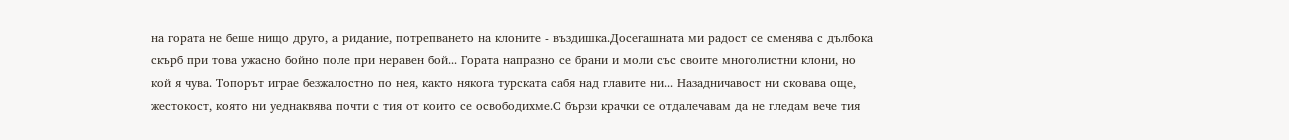на гората не беше нищо друго, а ридание, потрепването на клоните - въздишка.Досегашната ми радост се сменява с дълбока скърб при това ужасно бойно поле при неравен бой... Гората напразно се брани и моли със своите многолистни клони, но кой я чува. Топорът играе безжалостно по нея, както някога турската сабя над главите ни... Назадничавост ни сковава още, жестокост, която ни уеднаквява почти с тия от които се освободихме.С бързи крачки се отдалечавам да не гледам вече тия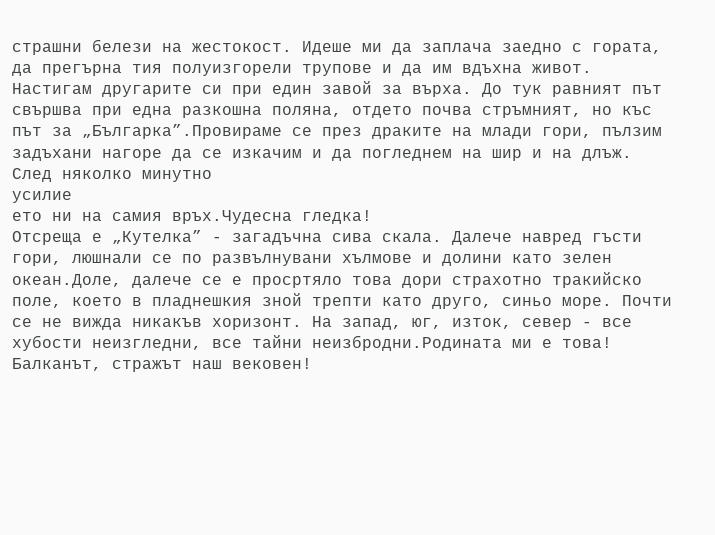страшни белези на жестокост. Идеше ми да заплача заедно с гората, да прегърна тия полуизгорели трупове и да им вдъхна живот. Настигам другарите си при един завой за върха. До тук равният път свършва при една разкошна поляна, отдето почва стръмният, но къс път за „Българка”.Провираме се през драките на млади гори, пълзим задъхани нагоре да се изкачим и да погледнем на шир и на длъж.
След няколко минутно
усилие
ето ни на самия връх.Чудесна гледка!
Отсреща е „Кутелка” - загадъчна сива скала. Далече навред гъсти гори, люшнали се по развълнувани хълмове и долини като зелен океан.Доле, далече се е просртяло това дори страхотно тракийско поле, което в пладнешкия зной трепти като друго, синьо море. Почти се не вижда никакъв хоризонт. На запад, юг, изток, север - все хубости неизгледни, все тайни неизбродни.Родината ми е това! Балканът, стражът наш вековен!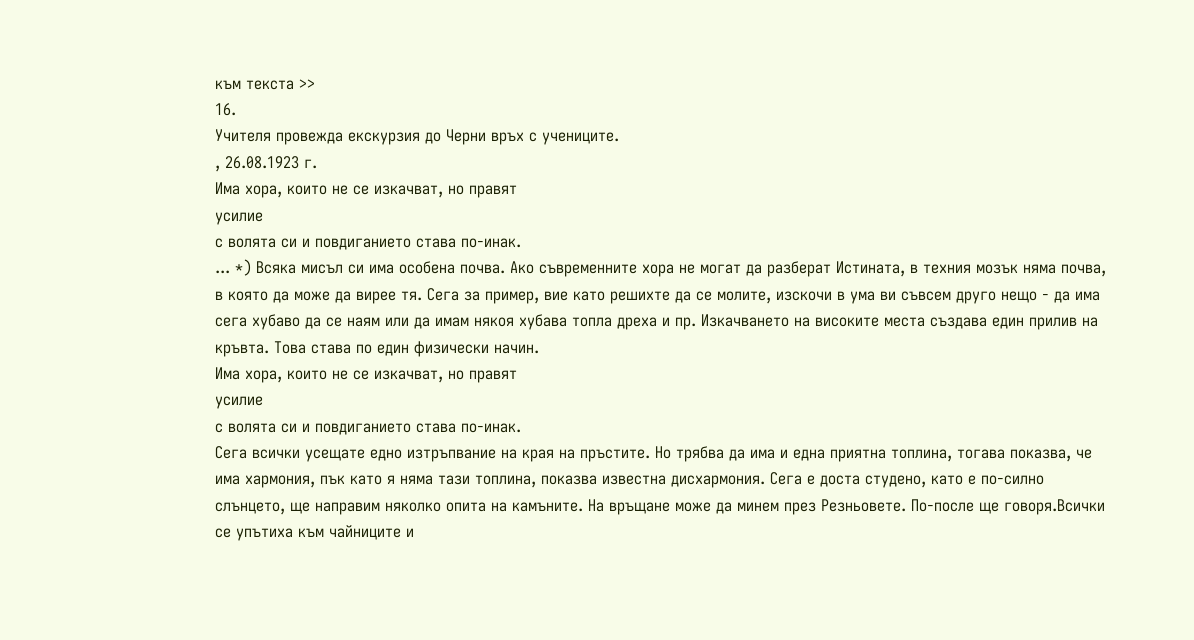към текста >>
16.
Учителя провежда екскурзия до Черни връх с учениците.
, 26.08.1923 г.
Има хора, които не се изкачват, но правят
усилие
с волята си и повдиганието става по-инак.
... *) Всяка мисъл си има особена почва. Ако съвременните хора не могат да разберат Истината, в техния мозък няма почва, в която да може да вирее тя. Сега за пример, вие като решихте да се молите, изскочи в ума ви съвсем друго нещо - да има сега хубаво да се наям или да имам някоя хубава топла дреха и пр. Изкачването на високите места създава един прилив на кръвта. Това става по един физически начин.
Има хора, които не се изкачват, но правят
усилие
с волята си и повдиганието става по-инак.
Сега всички усещате едно изтръпвание на края на пръстите. Но трябва да има и една приятна топлина, тогава показва, че има хармония, пък като я няма тази топлина, показва известна дисхармония. Сега е доста студено, като е по-силно слънцето, ще направим няколко опита на камъните. На връщане може да минем през Резньовете. По-после ще говоря.Всички се упътиха към чайниците и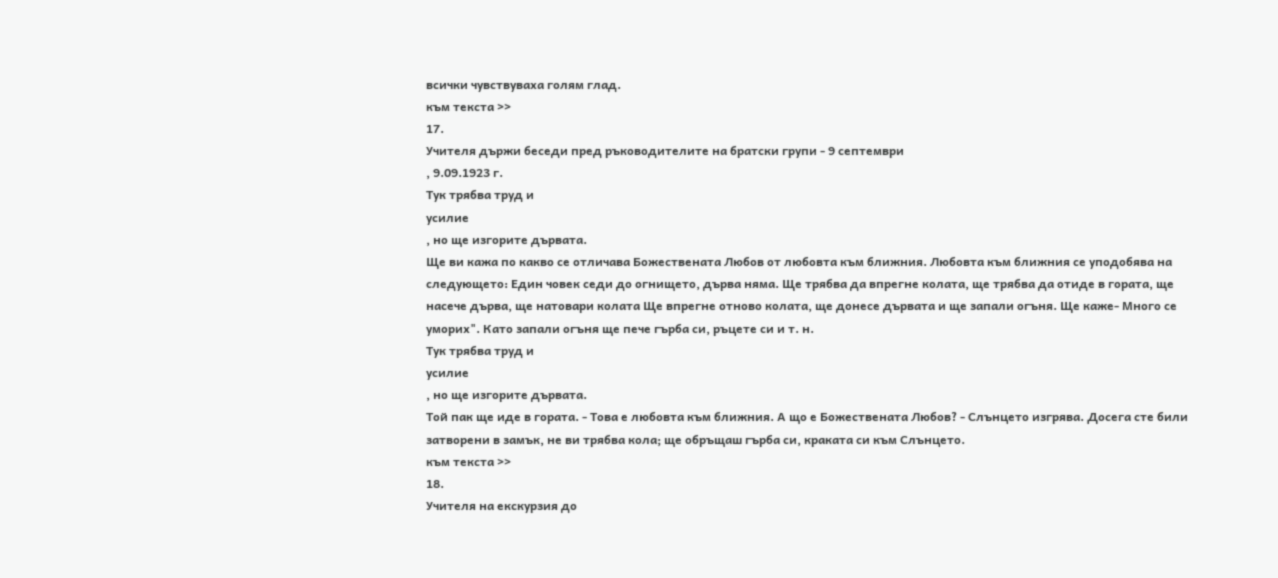всички чувствуваха голям глад.
към текста >>
17.
Учителя държи беседи пред ръководителите на братски групи - 9 септември
, 9.09.1923 г.
Тук трябва труд и
усилие
, но ще изгорите дървата.
Ще ви кажа по какво се отличава Божествената Любов от любовта към ближния. Любовта към ближния се уподобява на следующето: Един човек седи до огнището, дърва няма. Ще трябва да впрегне колата, ще трябва да отиде в гората, ще насече дърва, ще натовари колата Ще впрегне отново колата, ще донесе дървата и ще запали огъня. Ще каже- Много се уморих". Като запали огъня ще пече гърба си, ръцете си и т. н.
Тук трябва труд и
усилие
, но ще изгорите дървата.
Той пак ще иде в гората. - Това е любовта към ближния. А що е Божествената Любов? - Слънцето изгрява. Досега сте били затворени в замък, не ви трябва кола; ще обръщаш гърба си, краката си към Слънцето.
към текста >>
18.
Учителя на екскурзия до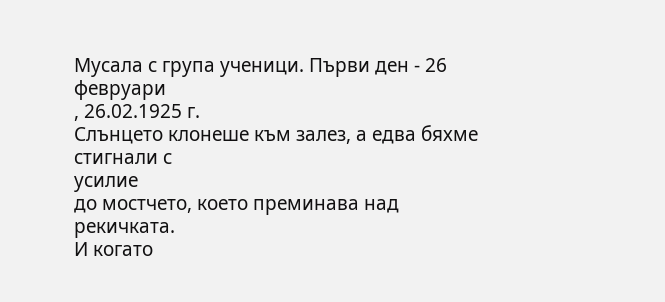Мусала с група ученици. Първи ден - 26 февруари
, 26.02.1925 г.
Слънцето клонеше към залез, а едва бяхме стигнали с
усилие
до мостчето, което преминава над рекичката.
И когато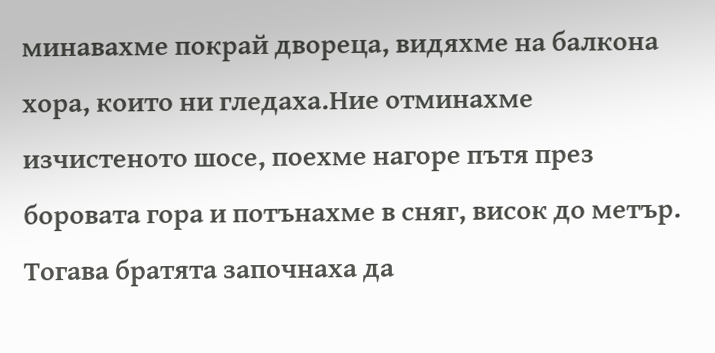минавахме покрай двореца, видяхме на балкона хора, които ни гледаха.Ние отминахме изчистеното шосе, поехме нагоре пътя през боровата гора и потънахме в сняг, висок до метър. Тогава братята започнаха да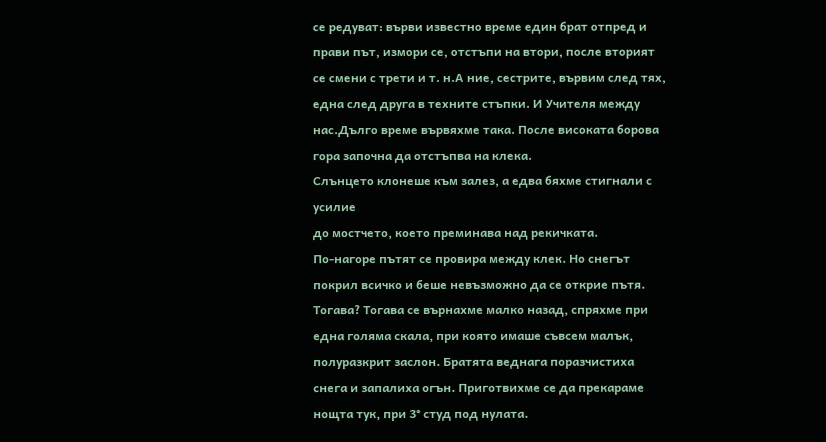се редуват: върви известно време един брат отпред и прави път, измори се, отстъпи на втори, после вторият се смени с трети и т. н.А ние, сестрите, вървим след тях, една след друга в техните стъпки. И Учителя между нас.Дълго време вървяхме така. После високата борова гора започна да отстъпва на клека.
Слънцето клонеше към залез, а едва бяхме стигнали с
усилие
до мостчето, което преминава над рекичката.
По-нагоре пътят се провира между клек. Но снегът покрил всичко и беше невъзможно да се открие пътя. Тогава? Тогава се върнахме малко назад, спряхме при една голяма скала, при която имаше съвсем малък, полуразкрит заслон. Братята веднага поразчистиха снега и запалиха огън. Приготвихме се да прекараме нощта тук, при 3° студ под нулата.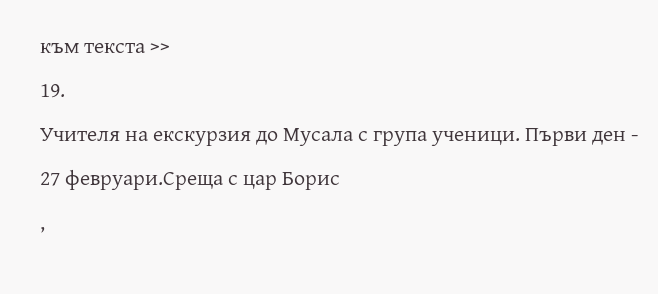към текста >>
19.
Учителя на екскурзия до Мусала с група ученици. Първи ден - 27 февруари.Среща с цар Борис
,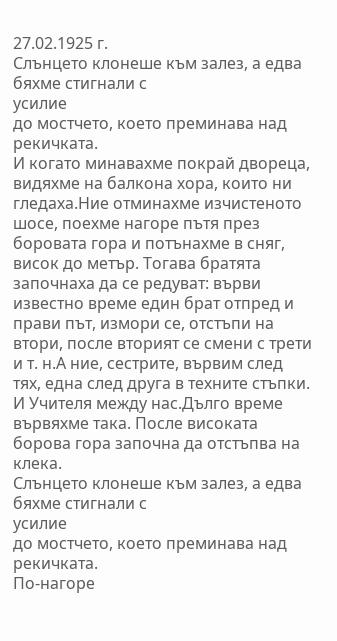27.02.1925 г.
Слънцето клонеше към залез, а едва бяхме стигнали с
усилие
до мостчето, което преминава над рекичката.
И когато минавахме покрай двореца, видяхме на балкона хора, които ни гледаха.Ние отминахме изчистеното шосе, поехме нагоре пътя през боровата гора и потънахме в сняг, висок до метър. Тогава братята започнаха да се редуват: върви известно време един брат отпред и прави път, измори се, отстъпи на втори, после вторият се смени с трети и т. н.А ние, сестрите, вървим след тях, една след друга в техните стъпки. И Учителя между нас.Дълго време вървяхме така. После високата борова гора започна да отстъпва на клека.
Слънцето клонеше към залез, а едва бяхме стигнали с
усилие
до мостчето, което преминава над рекичката.
По-нагоре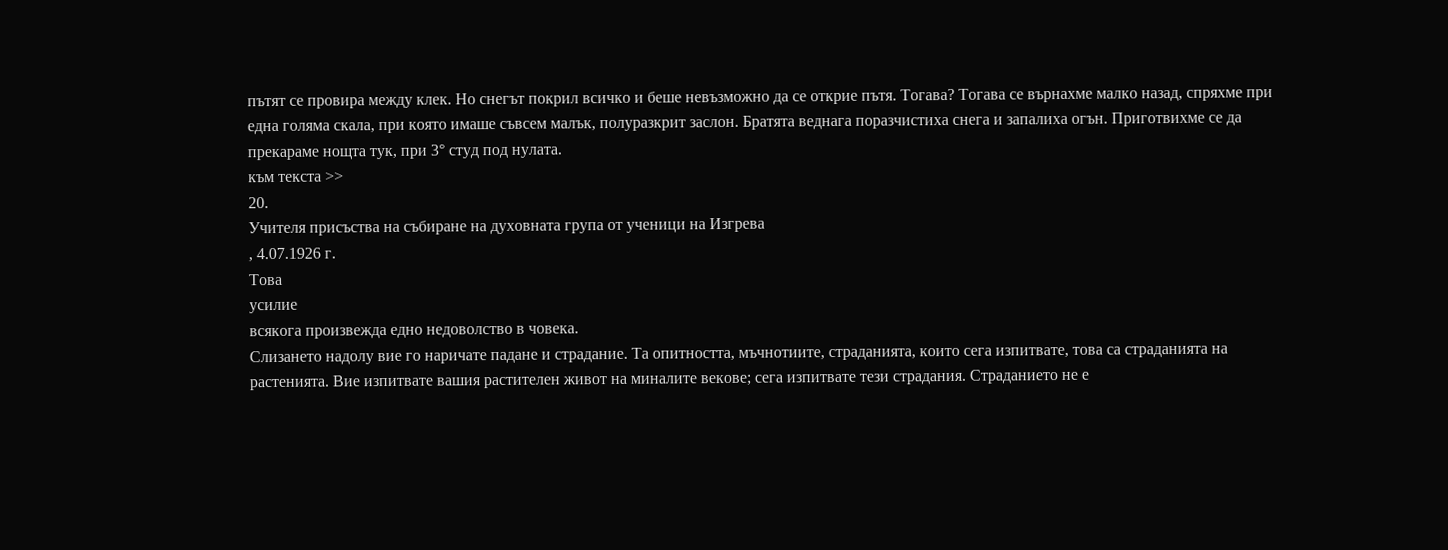пътят се провира между клек. Но снегът покрил всичко и беше невъзможно да се открие пътя. Тогава? Тогава се върнахме малко назад, спряхме при една голяма скала, при която имаше съвсем малък, полуразкрит заслон. Братята веднага поразчистиха снега и запалиха огън. Приготвихме се да прекараме нощта тук, при 3° студ под нулата.
към текста >>
20.
Учителя присъства на събиране на духовната група от ученици на Изгрева
, 4.07.1926 г.
Това
усилие
всякога произвежда едно недоволство в човека.
Слизането надолу вие го наричате падане и страдание. Та опитността, мъчнотиите, страданията, които сега изпитвате, това са страданията на растенията. Вие изпитвате вашия растителен живот на миналите векове; сега изпитвате тези страдания. Страданието не е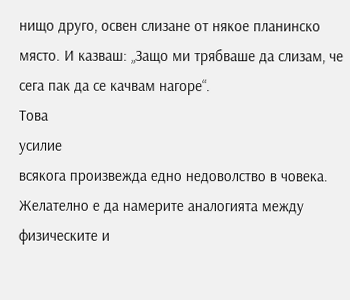нищо друго, освен слизане от някое планинско място. И казваш: „Защо ми трябваше да слизам, че сега пак да се качвам нагоре“.
Това
усилие
всякога произвежда едно недоволство в човека.
Желателно е да намерите аналогията между физическите и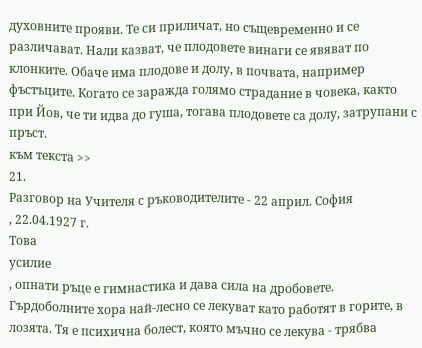духовните прояви. Те си приличат, но същевременно и се различават. Нали казват, че плодовете винаги се явяват по клонките. Обаче има плодове и долу, в почвата, например фъстъците. Когато се заражда голямо страдание в човека, както при Йов, че ти идва до гуша, тогава плодовете са долу, затрупани с пръст.
към текста >>
21.
Разговор на Учителя с ръководителите - 22 април. София
, 22.04.1927 г.
Това
усилие
, опнати ръце е гимнастика и дава сила на дробовете.
Гърдоболните хора най-лесно се лекуват като работят в горите, в лозята. Тя е психична болест, която мъчно се лекува - трябва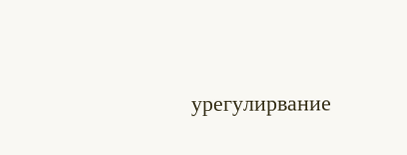урегулирвание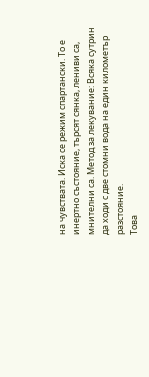на чувствата. Иска се режим спартански. То е инертно състояние, търсят сянка, лениви са, мнителни са. Метод за лекувание: Всяка сутрин да ходи с две стомни вода на един километър разстояние.
Това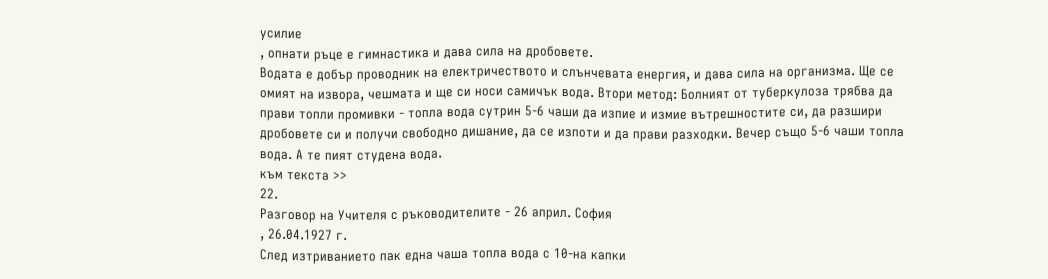усилие
, опнати ръце е гимнастика и дава сила на дробовете.
Водата е добър проводник на електричеството и слънчевата енергия, и дава сила на организма. Ще се омият на извора, чешмата и ще си носи самичък вода. Втори метод: Болният от туберкулоза трябва да прави топли промивки - топла вода сутрин 5-6 чаши да изпие и измие вътрешностите си, да разшири дробовете си и получи свободно дишание, да се изпоти и да прави разходки. Вечер също 5-6 чаши топла вода. А те пият студена вода.
към текста >>
22.
Разговор на Учителя с ръководителите - 26 април. София
, 26.04.1927 г.
След изтриванието пак една чаша топла вода с 10-на капки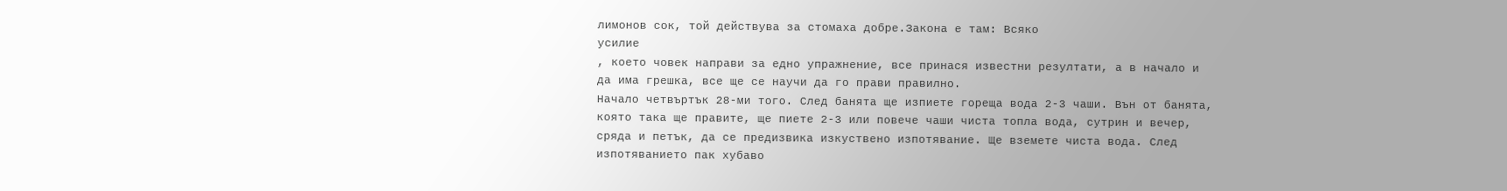лимонов сок, той действува за стомаха добре.Закона е там: Всяко
усилие
, което човек направи за едно упражнение, все принася известни резултати, а в начало и да има грешка, все ще се научи да го прави правилно.
Начало четвъртък 28-ми того. След банята ще изпиете гореща вода 2-3 чаши. Вън от банята, която така ще правите, ще пиете 2-3 или повече чаши чиста топла вода, сутрин и вечер, сряда и петък, да се предизвика изкуствено изпотявание. Ще вземете чиста вода. След изпотяванието пак хубаво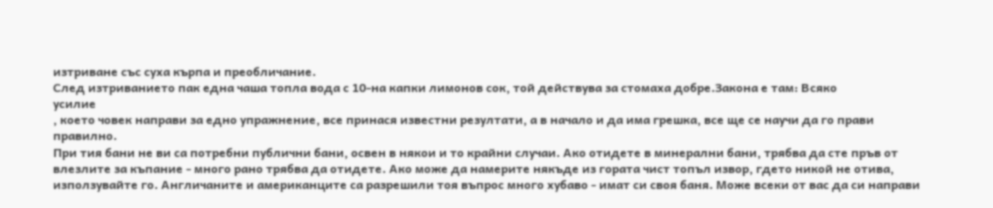изтриване със суха кърпа и преобличание.
След изтриванието пак една чаша топла вода с 10-на капки лимонов сок, той действува за стомаха добре.Закона е там: Всяко
усилие
, което човек направи за едно упражнение, все принася известни резултати, а в начало и да има грешка, все ще се научи да го прави правилно.
При тия бани не ви са потребни публични бани, освен в някои и то крайни случаи. Ако отидете в минерални бани, трябва да сте пръв от влезлите за къпание - много рано трябва да отидете. Ако може да намерите някъде из гората чист топъл извор, гдето никой не отива, използувайте го. Англичаните и американците са разрешили тоя въпрос много хубаво - имат си своя баня. Може всеки от вас да си направи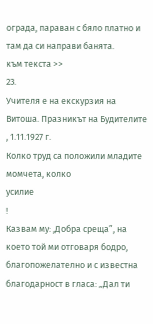ограда, параван с бяло платно и там да си направи банята.
към текста >>
23.
Учителя е на екскурзия на Витоша. Празникът на Будителите
, 1.11.1927 г.
Колко труд са положили младите момчета, колко
усилие
!
Казвам му: ,Добра среща”, на което той ми отговаря бодро, благопожелателно и с известна благодарност в гласа: „Дал ти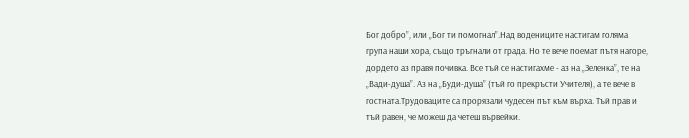Бог добро”, или „Бог ти помогнал”.Над водениците настигам голяма група наши хора, също тръгнали от града. Но те вече поемат пътя нагоре, дордето аз правя почивка. Все тъй се настигахме - аз на „Зеленка”, те на „Вади-душа”. Аз на „Буди-душа” (тъй го прекръсти Учителя), а те вече в гостната.Трудоваците са прорязали чудесен път към върха. Тъй прав и тъй равен, че можеш да четеш вървейки.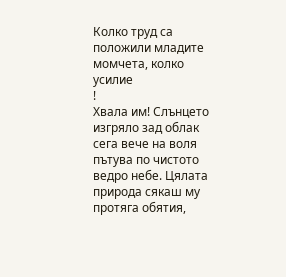Колко труд са положили младите момчета, колко
усилие
!
Хвала им! Слънцето изгряло зад облак сега вече на воля пътува по чистото ведро небе. Цялата природа сякаш му протяга обятия,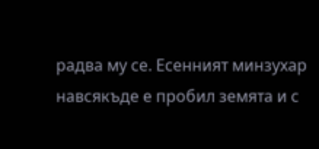радва му се. Есенният минзухар навсякъде е пробил земята и с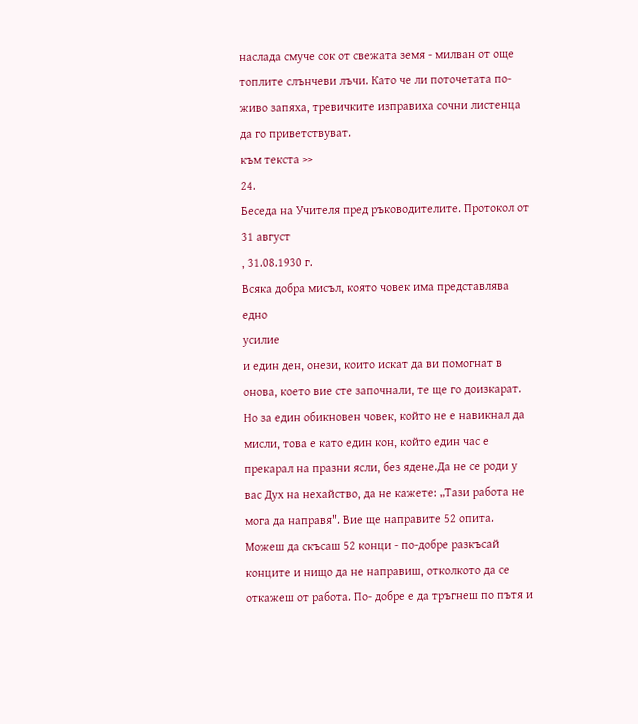наслада смуче сок от свежата земя - милван от още топлите слънчеви лъчи. Като че ли поточетата по-живо запяха, тревичките изправиха сочни листенца да го приветствуват.
към текста >>
24.
Беседа на Учителя пред ръководителите. Протокол от 31 август
, 31.08.1930 г.
Всяка добра мисъл, която човек има представлява едно
усилие
и един ден, онези, които искат да ви помогнат в онова, което вие сте започнали, те ще го доизкарат.
Но за един обикновен човек, който не е навикнал да мисли, това е като един кон, който един час е прекарал на празни ясли, без ядене.Да не се роди у вас Дух на нехайство, да не кажете: „Тази работа не мога да направя". Вие ще направите 52 опита. Можеш да скъсаш 52 конци - по-добре разкъсай конците и нищо да не направиш, отколкото да се откажеш от работа. По- добре е да тръгнеш по пътя и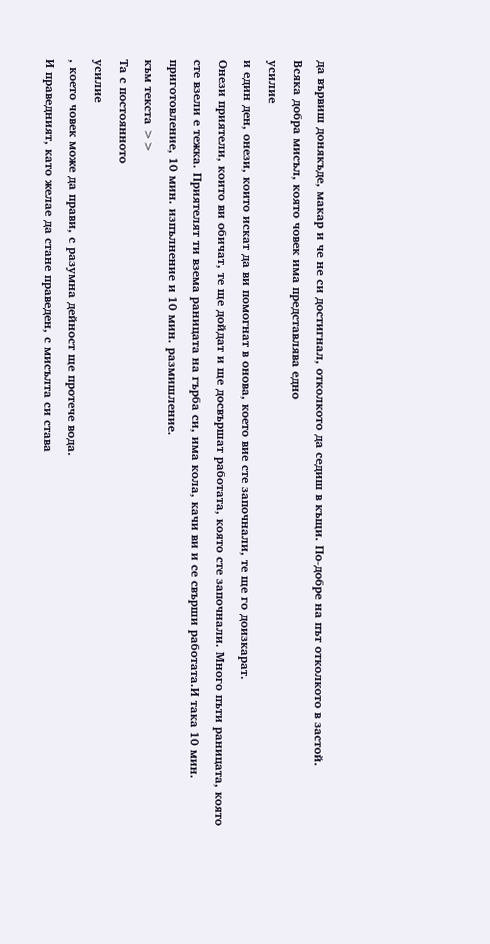да вървиш донякъде, макар и че не си достигнал, отколкото да седиш в къщи. По-добре на път отколкото в застой.
Всяка добра мисъл, която човек има представлява едно
усилие
и един ден, онези, които искат да ви помогнат в онова, което вие сте започнали, те ще го доизкарат.
Онези приятели, които ви обичат, те ще дойдат и ще досвършат работата, която сте започнали. Много пъти раницата, която сте взели е тежка. Приятелят ти взема раницата на гърба си, има кола, качи ви и се свърши работата.И така 10 мин. приготовление, 10 мин. изпълнение и 10 мин. размишление.
към текста >>
Та с постоянното
усилие
, което човек може да прави, с разумна дейност ще протече вода.
И праведният, като желае да стане праведен, с мисълта си става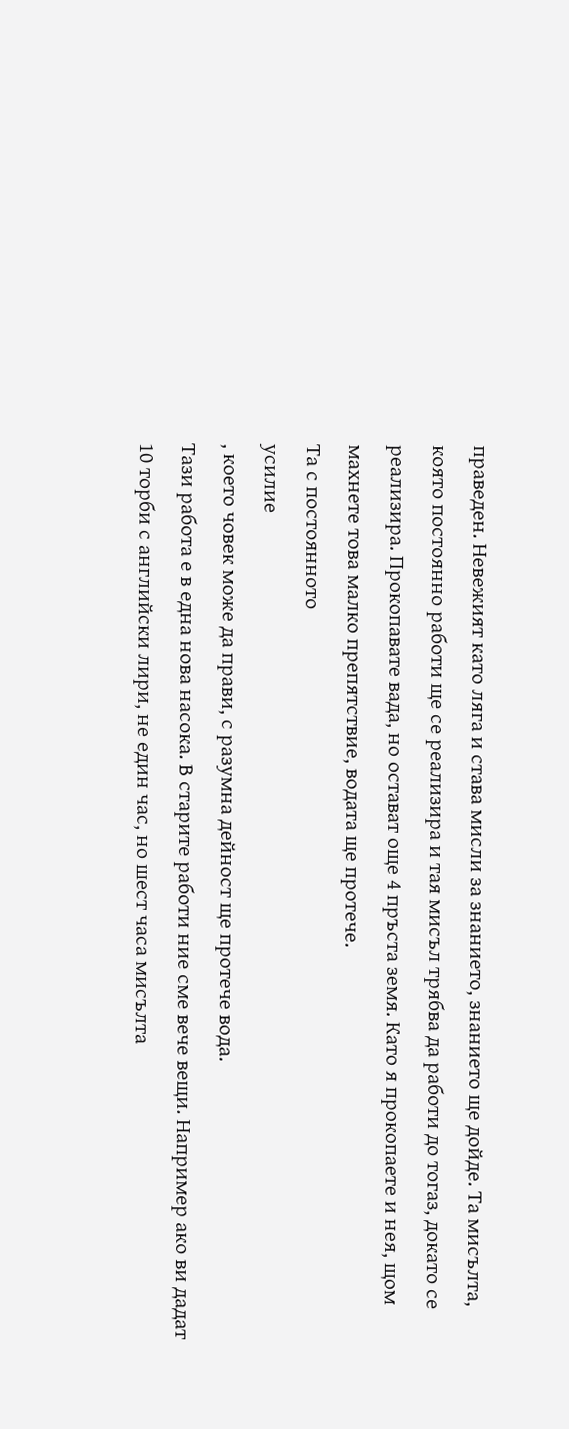праведен. Невежият като ляга и става мисли за знанието, знанието ще дойде. Та мисълта, която постоянно работи ще се реализира и тая мисъл трябва да работи до тогаз, докато се реализира. Прокопавате вада, но остават още 4 пръста земя. Като я прокопаете и нея, щом махнете това малко препятствие, водата ще протече.
Та с постоянното
усилие
, което човек може да прави, с разумна дейност ще протече вода.
Тази работа е в една нова насока. В старите работи ние сме вече вещи. Например ако ви дадат 10 торби с английски лири, не един час, но шест часа мисълта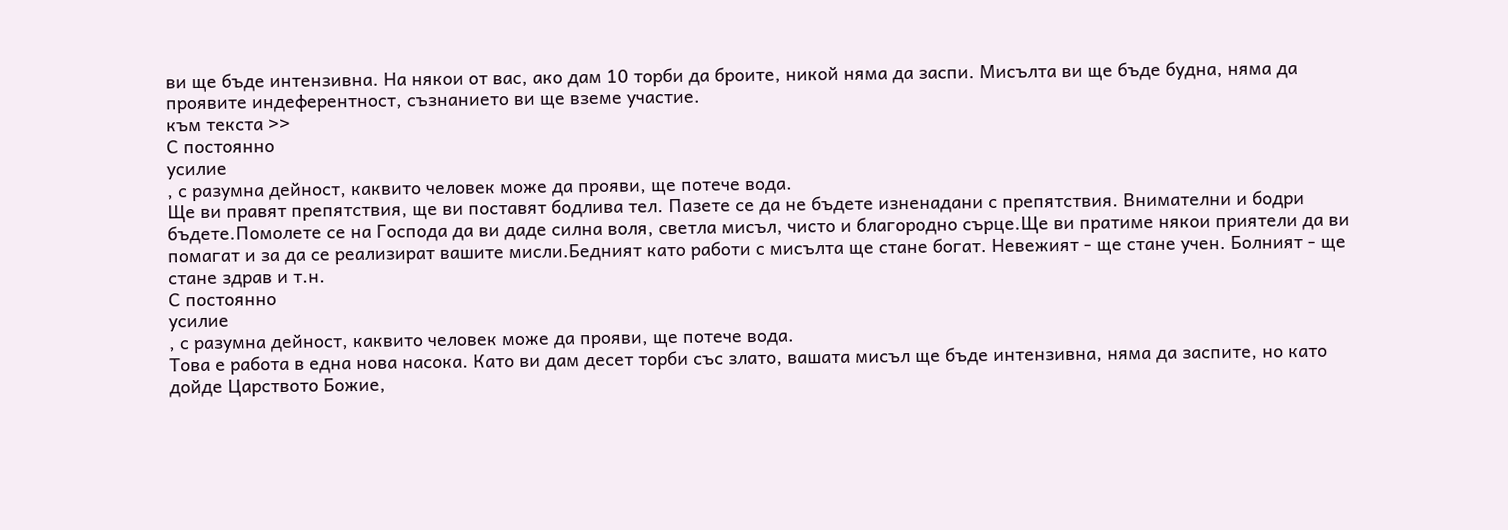ви ще бъде интензивна. На някои от вас, ако дам 10 торби да броите, никой няма да заспи. Мисълта ви ще бъде будна, няма да проявите индеферентност, съзнанието ви ще вземе участие.
към текста >>
С постоянно
усилие
, с разумна дейност, каквито человек може да прояви, ще потече вода.
Ще ви правят препятствия, ще ви поставят бодлива тел. Пазете се да не бъдете изненадани с препятствия. Внимателни и бодри бъдете.Помолете се на Господа да ви даде силна воля, светла мисъл, чисто и благородно сърце.Ще ви пратиме някои приятели да ви помагат и за да се реализират вашите мисли.Бедният като работи с мисълта ще стане богат. Невежият - ще стане учен. Болният - ще стане здрав и т.н.
С постоянно
усилие
, с разумна дейност, каквито человек може да прояви, ще потече вода.
Това е работа в една нова насока. Като ви дам десет торби със злато, вашата мисъл ще бъде интензивна, няма да заспите, но като дойде Царството Божие,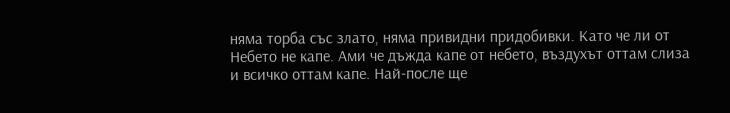няма торба със злато, няма привидни придобивки. Като че ли от Небето не капе. Ами че дъжда капе от небето, въздухът оттам слиза и всичко оттам капе. Най-после ще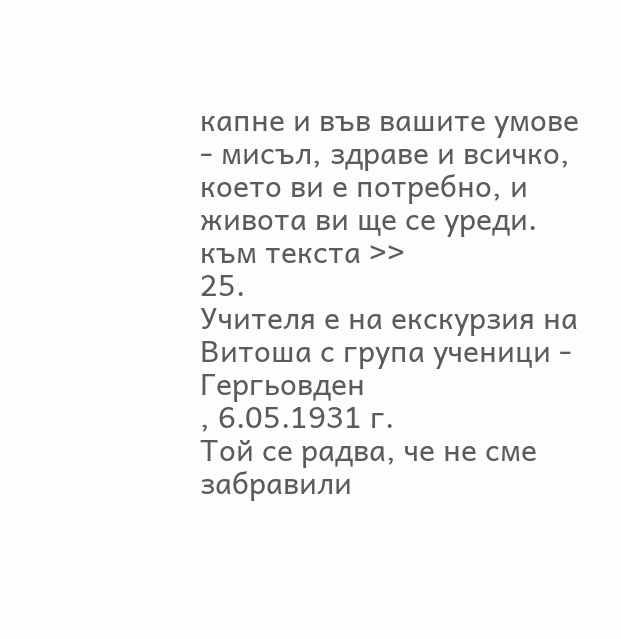капне и във вашите умове - мисъл, здраве и всичко, което ви е потребно, и живота ви ще се уреди.
към текста >>
25.
Учителя е на екскурзия на Витоша с група ученици - Гергьовден
, 6.05.1931 г.
Той се радва, че не сме забравили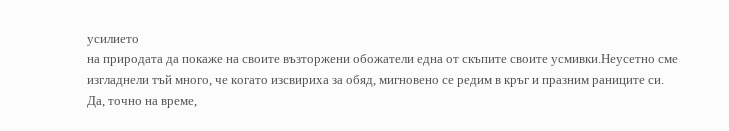усилието
на природата да покаже на своите възторжени обожатели една от скъпите своите усмивки.Неусетно сме изгладнели тъй много, че когато изсвириха за обяд, мигновено се редим в кръг и празним раниците си.
Да, точно на време,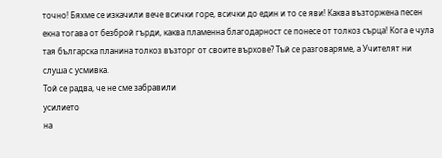точно! Бяхме се изкачили вече всички горе, всички до един и то се яви! Каква възторжена песен екна тогава от безброй гърди, каква пламенна благодарност се понесе от толкоз сърца! Кога е чула тая българска планина толкоз възторг от своите върхове? Тъй се разговаряме, а Учителят ни слуша с усмивка.
Той се радва, че не сме забравили
усилието
на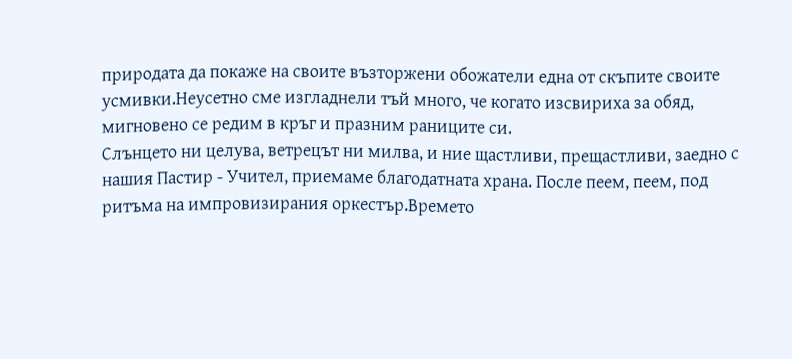природата да покаже на своите възторжени обожатели една от скъпите своите усмивки.Неусетно сме изгладнели тъй много, че когато изсвириха за обяд, мигновено се редим в кръг и празним раниците си.
Слънцето ни целува, ветрецът ни милва, и ние щастливи, прещастливи, заедно с нашия Пастир - Учител, приемаме благодатната храна. После пеем, пеем, под ритъма на импровизирания оркестър.Времето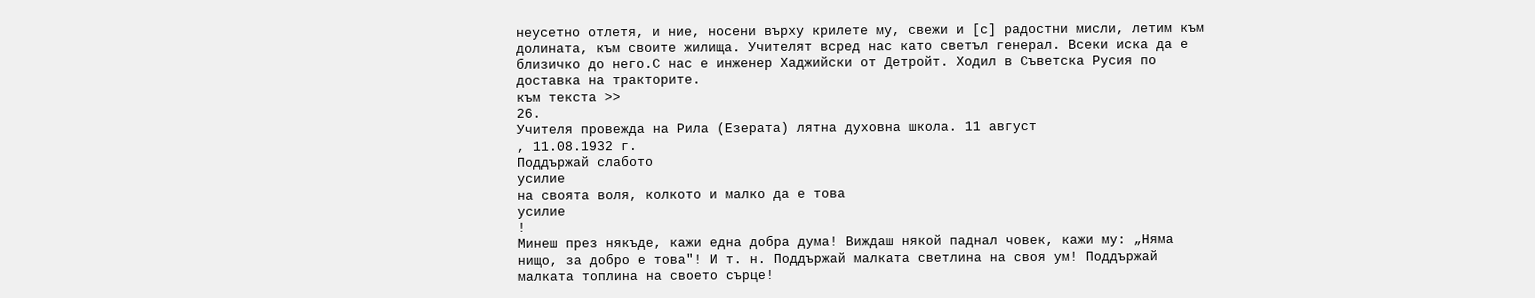неусетно отлетя, и ние, носени върху крилете му, свежи и [с] радостни мисли, летим към долината, към своите жилища. Учителят всред нас като светъл генерал. Всеки иска да е близичко до него.С нас е инженер Хаджийски от Детройт. Ходил в Съветска Русия по доставка на тракторите.
към текста >>
26.
Учителя провежда на Рила (Езерата) лятна духовна школа. 11 август
, 11.08.1932 г.
Поддържай слабото
усилие
на своята воля, колкото и малко да е това
усилие
!
Минеш през някъде, кажи една добра дума! Виждаш някой паднал човек, кажи му: „Няма нищо, за добро е това"! И т. н. Поддържай малката светлина на своя ум! Поддържай малката топлина на своето сърце!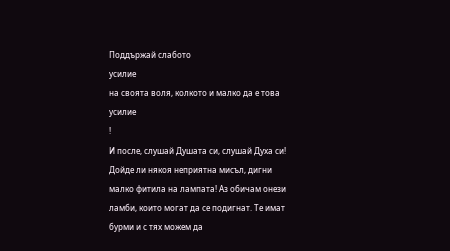Поддържай слабото
усилие
на своята воля, колкото и малко да е това
усилие
!
И после, слушай Душата си, слушай Духа си! Дойде ли някоя неприятна мисъл, дигни малко фитила на лампата! Аз обичам онези ламби, които могат да се подигнат. Те имат бурми и с тях можем да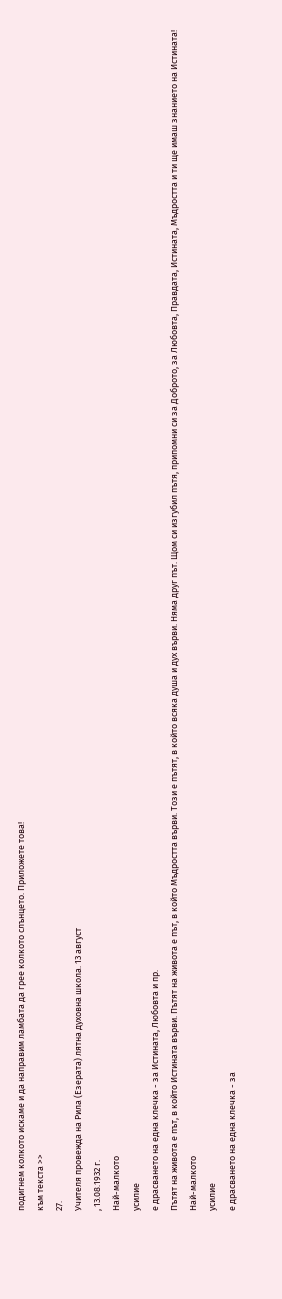подигнем колкото искаме и да направим ламбата да грее колкото слънцето. Приложете това!
към текста >>
27.
Учителя провежда на Рила (Езерата) лятна духовна школа. 13 август
, 13.08.1932 г.
Най-малкото
усилие
е драсването на една клечка - за Истината, Любовта и пр.
Пътят на живота е път, в който Истината върви. Пътят на живота е път, в който Мъдростта върви. Този е пътят, в който всяка душа и дух върви. Няма друг път. Щом си изгубил пътя, припомни си за Доброто, за Любовта, Правдата, Истината, Мъдростта и ти ще имаш знанието на Истината!
Най-малкото
усилие
е драсването на една клечка - за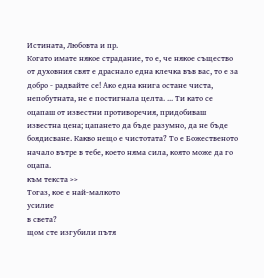Истината, Любовта и пр.
Когато имате някое страдание, то е, че някое същество от духовния свят е драснало една клечка във вас, то е за добро - радвайте се! Ако една книга остане чиста, непобутната, не е постигнала целта. ... Ти като се оцапаш от известни противоречия, придобиваш известна цена; цапането да бъде разумно, да не бъде боядисване. Какво нещо е чистотата? То е Божественото начало вътре в тебе, което няма сила, която може да го оцапа.
към текста >>
Тогаз, кое е най-малкото
усилие
в света?
щом сте изгубили пътя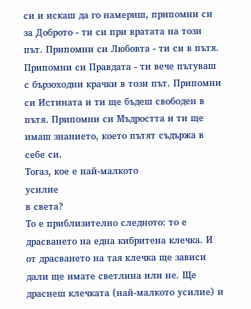си и искаш да го намериш, припомни си за Доброто - ти си при вратата на този път. Припомни си Любовта - ти си в пътя. Припомни си Правдата - ти вече пътуваш с бързоходни крачки в този път. Припомни си Истината и ти ще бъдеш свободен в пътя. Припомни си Мъдростта и ти ще имаш знанието, което пътят съдържа в себе си.
Тогаз, кое е най-малкото
усилие
в света?
То е приблизително следното: то е драсването на една кибритена клечка. И от драсването на тая клечка ще зависи дали ще имате светлина или не. Ще драснеш клечката (най-малкото усилие) и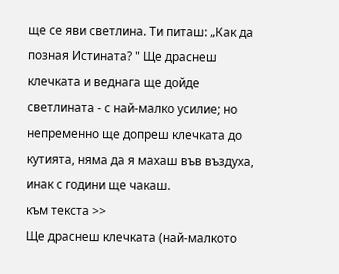ще се яви светлина. Ти питаш: „Как да позная Истината? " Ще драснеш клечката и веднага ще дойде светлината - с най-малко усилие; но непременно ще допреш клечката до кутията, няма да я махаш във въздуха, инак с години ще чакаш.
към текста >>
Ще драснеш клечката (най-малкото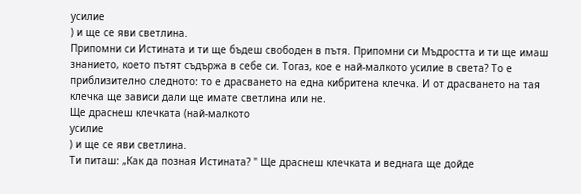усилие
) и ще се яви светлина.
Припомни си Истината и ти ще бъдеш свободен в пътя. Припомни си Мъдростта и ти ще имаш знанието, което пътят съдържа в себе си. Тогаз, кое е най-малкото усилие в света? То е приблизително следното: то е драсването на една кибритена клечка. И от драсването на тая клечка ще зависи дали ще имате светлина или не.
Ще драснеш клечката (най-малкото
усилие
) и ще се яви светлина.
Ти питаш: „Как да позная Истината? " Ще драснеш клечката и веднага ще дойде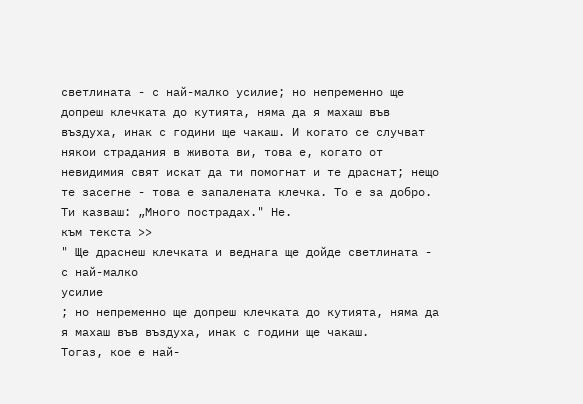светлината - с най-малко усилие; но непременно ще допреш клечката до кутията, няма да я махаш във въздуха, инак с години ще чакаш. И когато се случват някои страдания в живота ви, това е, когато от невидимия свят искат да ти помогнат и те драснат; нещо те засегне - това е запалената клечка. То е за добро. Ти казваш: „Много пострадах." Не.
към текста >>
" Ще драснеш клечката и веднага ще дойде светлината - с най-малко
усилие
; но непременно ще допреш клечката до кутията, няма да я махаш във въздуха, инак с години ще чакаш.
Тогаз, кое е най-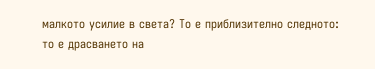малкото усилие в света? То е приблизително следното: то е драсването на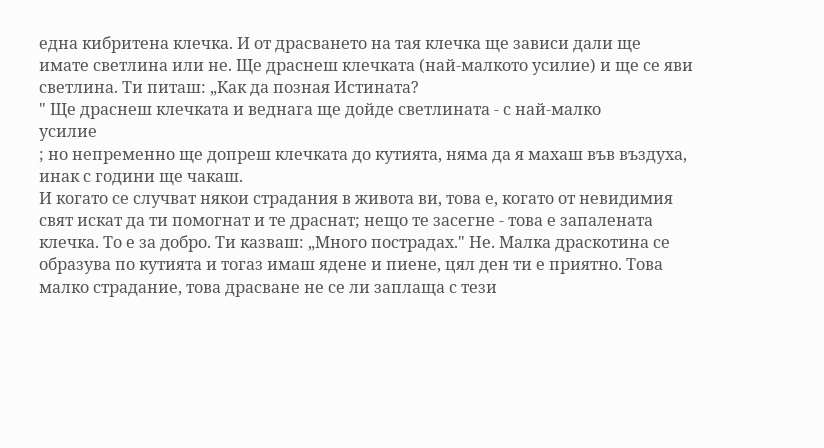една кибритена клечка. И от драсването на тая клечка ще зависи дали ще имате светлина или не. Ще драснеш клечката (най-малкото усилие) и ще се яви светлина. Ти питаш: „Как да позная Истината?
" Ще драснеш клечката и веднага ще дойде светлината - с най-малко
усилие
; но непременно ще допреш клечката до кутията, няма да я махаш във въздуха, инак с години ще чакаш.
И когато се случват някои страдания в живота ви, това е, когато от невидимия свят искат да ти помогнат и те драснат; нещо те засегне - това е запалената клечка. То е за добро. Ти казваш: „Много пострадах." Не. Малка драскотина се образува по кутията и тогаз имаш ядене и пиене, цял ден ти е приятно. Това малко страдание, това драсване не се ли заплаща с тези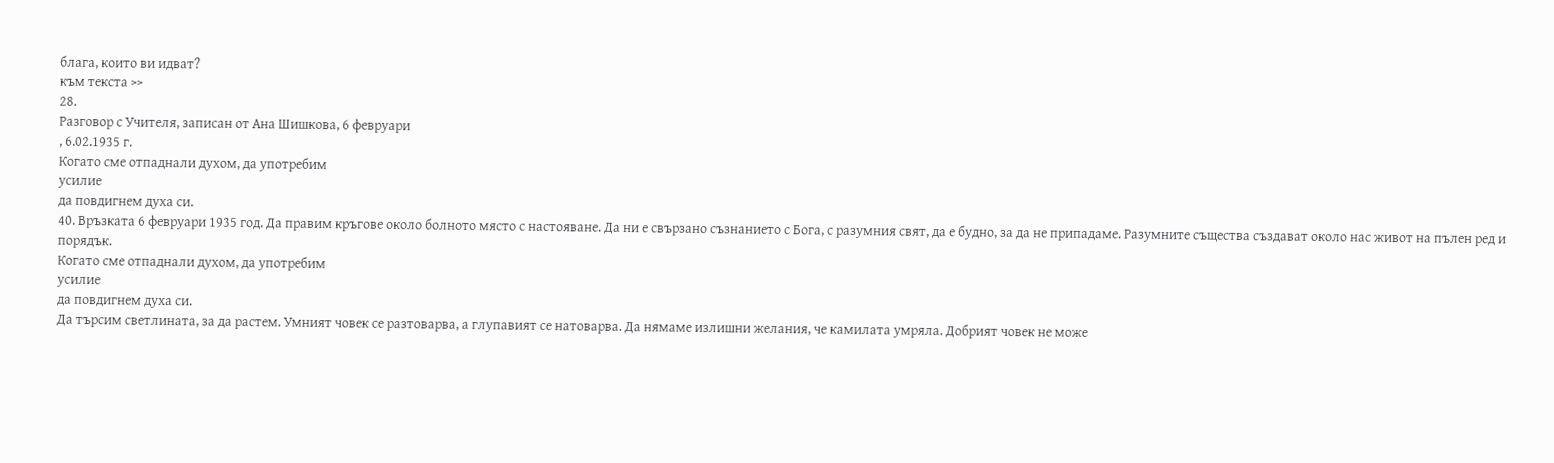блага, които ви идват?
към текста >>
28.
Разговор с Учителя, записан от Ана Шишкова, 6 февруари
, 6.02.1935 г.
Когато сме отпаднали духом, да употребим
усилие
да повдигнем духа си.
40. Връзката 6 февруари 1935 год. Да правим кръгове около болното място с настояване. Да ни е свързано съзнанието с Бога, с разумния свят, да е будно, за да не припадаме. Разумните същества създават около нас живот на пълен ред и порядък.
Когато сме отпаднали духом, да употребим
усилие
да повдигнем духа си.
Да търсим светлината, за да растем. Умният човек се разтоварва, а глупавият се натоварва. Да нямаме излишни желания, че камилата умряла. Добрият човек не може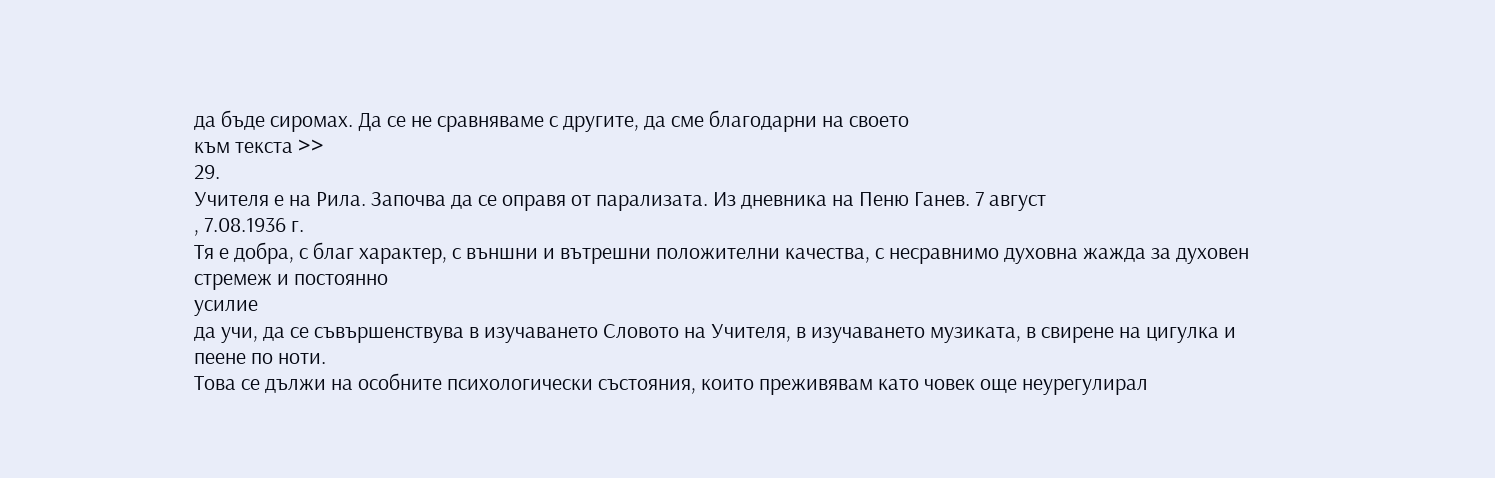да бъде сиромах. Да се не сравняваме с другите, да сме благодарни на своето
към текста >>
29.
Учителя е на Рила. Започва да се оправя от парализата. Из дневника на Пеню Ганев. 7 август
, 7.08.1936 г.
Тя е добра, с благ характер, с външни и вътрешни положителни качества, с несравнимо духовна жажда за духовен стремеж и постоянно
усилие
да учи, да се съвършенствува в изучаването Словото на Учителя, в изучаването музиката, в свирене на цигулка и пеене по ноти.
Това се дължи на особните психологически състояния, които преживявам като човек още неурегулирал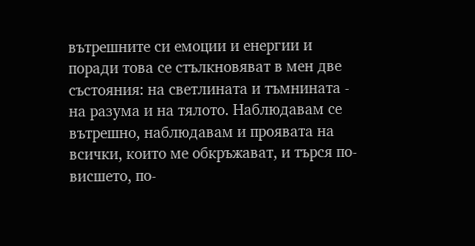вътрешните си емоции и енергии и поради това се стълкновяват в мен две състояния: на светлината и тъмнината - на разума и на тялото. Наблюдавам се вътрешно, наблюдавам и проявата на всички, които ме обкръжават, и търся по-висшето, по-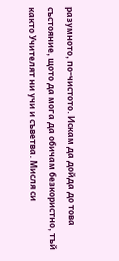разумното, по-чистото. Искам да дойда до това състояние, щото да мога да обичам безкористно, тъй както Учителят ни учи и съветва. Мисля си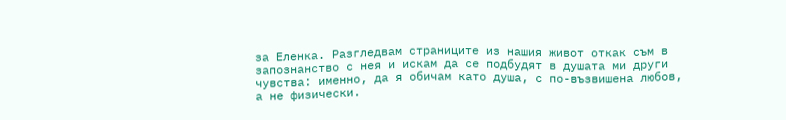за Еленка. Разгледвам страниците из нашия живот откак съм в запознанство с нея и искам да се подбудят в душата ми други чувства: именно, да я обичам като душа, с по-възвишена любов, а не физически.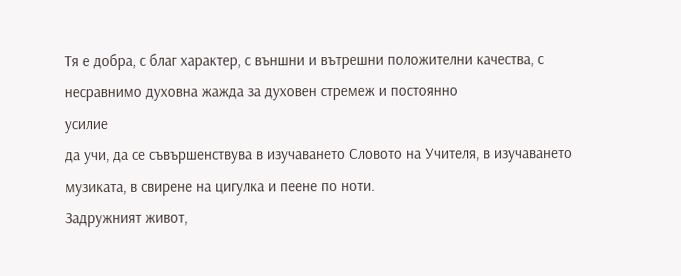Тя е добра, с благ характер, с външни и вътрешни положителни качества, с несравнимо духовна жажда за духовен стремеж и постоянно
усилие
да учи, да се съвършенствува в изучаването Словото на Учителя, в изучаването музиката, в свирене на цигулка и пеене по ноти.
Задружният живот,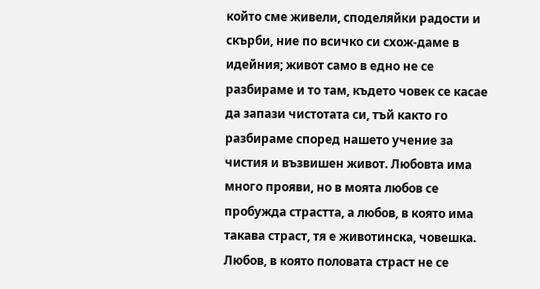който сме живели, споделяйки радости и скърби, ние по всичко си схож-даме в идейния; живот само в едно не се разбираме и то там, където човек се касае да запази чистотата си, тъй както го разбираме според нашето учение за чистия и възвишен живот. Любовта има много прояви, но в моята любов се пробужда страстта, а любов, в която има такава страст, тя е животинска, човешка. Любов, в която половата страст не се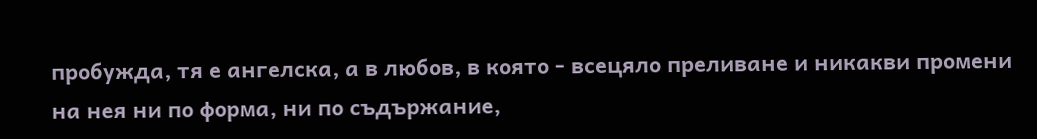пробужда, тя е ангелска, а в любов, в която - всецяло преливане и никакви промени на нея ни по форма, ни по съдържание,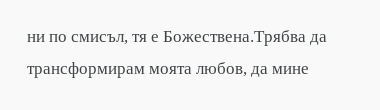ни по смисъл, тя е Божествена.Трябва да трансформирам моята любов, да мине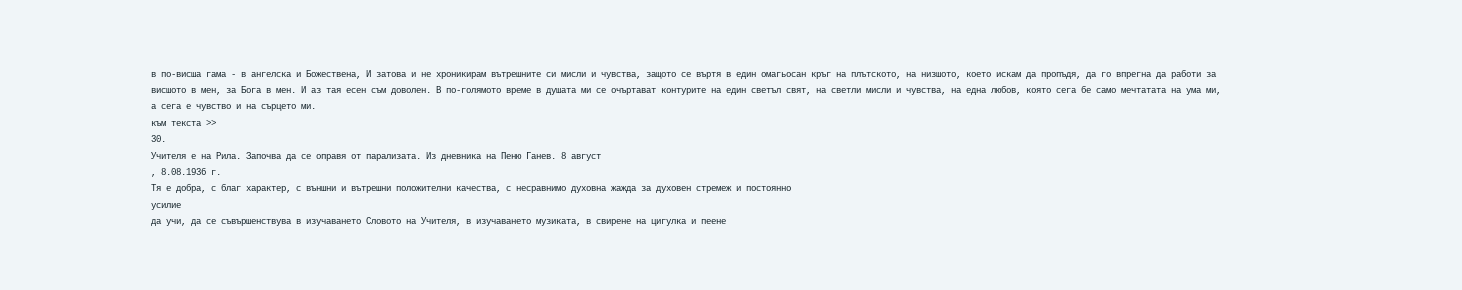в по-висша гама - в ангелска и Божествена, И затова и не хроникирам вътрешните си мисли и чувства, защото се въртя в един омагьосан кръг на плътското, на низшото, което искам да пропъдя, да го впрегна да работи за висшото в мен, за Бога в мен. И аз тая есен съм доволен. В по-голямото време в душата ми се очъртават контурите на един светъл свят, на светли мисли и чувства, на една любов, която сега бе само мечтатата на ума ми, а сега е чувство и на сърцето ми.
към текста >>
30.
Учителя е на Рила. Започва да се оправя от парализата. Из дневника на Пеню Ганев. 8 август
, 8.08.1936 г.
Тя е добра, с благ характер, с външни и вътрешни положителни качества, с несравнимо духовна жажда за духовен стремеж и постоянно
усилие
да учи, да се съвършенствува в изучаването Словото на Учителя, в изучаването музиката, в свирене на цигулка и пеене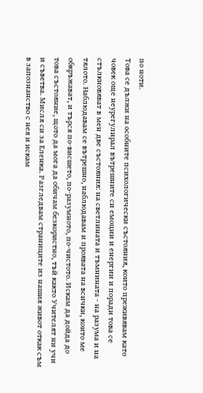по ноти.
Това се дължи на особните психологически състояния, които преживявам като човек още неурегулирал вътрешните си емоции и енергии и поради това се стълкновяват в мен две състояния: на светлината и тъмнината - на разума и на тялото. Наблюдавам се вътрешно, наблюдавам и проявата на всички, които ме обкръжават, и търся по-висшето, по-разумното, по-чистото. Искам да дойда до това състояние, щото да мога да обичам безкористно, тъй както Учителят ни учи и съветва. Мисля си за Еленка. Разгледвам страниците из нашия живот откак съм в запознанство с нея и искам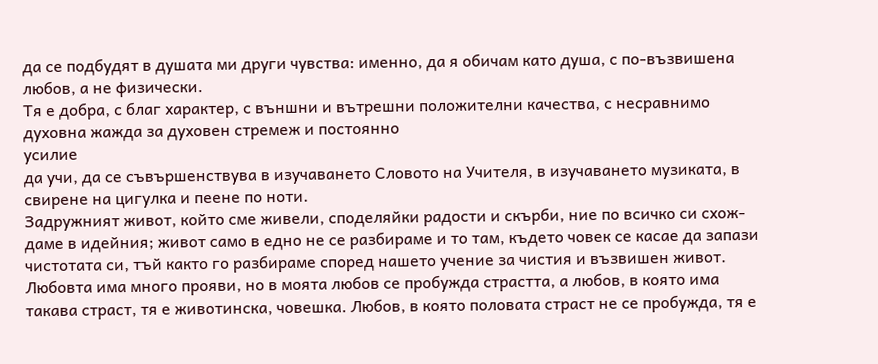да се подбудят в душата ми други чувства: именно, да я обичам като душа, с по-възвишена любов, а не физически.
Тя е добра, с благ характер, с външни и вътрешни положителни качества, с несравнимо духовна жажда за духовен стремеж и постоянно
усилие
да учи, да се съвършенствува в изучаването Словото на Учителя, в изучаването музиката, в свирене на цигулка и пеене по ноти.
Задружният живот, който сме живели, споделяйки радости и скърби, ние по всичко си схож-даме в идейния; живот само в едно не се разбираме и то там, където човек се касае да запази чистотата си, тъй както го разбираме според нашето учение за чистия и възвишен живот. Любовта има много прояви, но в моята любов се пробужда страстта, а любов, в която има такава страст, тя е животинска, човешка. Любов, в която половата страст не се пробужда, тя е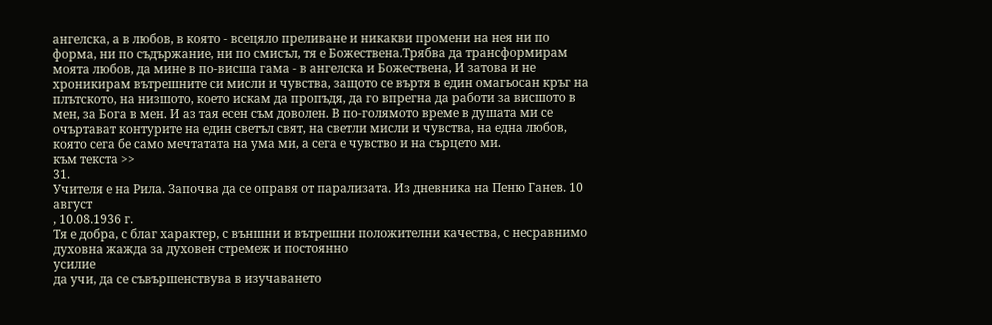ангелска, а в любов, в която - всецяло преливане и никакви промени на нея ни по форма, ни по съдържание, ни по смисъл, тя е Божествена.Трябва да трансформирам моята любов, да мине в по-висша гама - в ангелска и Божествена, И затова и не хроникирам вътрешните си мисли и чувства, защото се въртя в един омагьосан кръг на плътското, на низшото, което искам да пропъдя, да го впрегна да работи за висшото в мен, за Бога в мен. И аз тая есен съм доволен. В по-голямото време в душата ми се очъртават контурите на един светъл свят, на светли мисли и чувства, на една любов, която сега бе само мечтатата на ума ми, а сега е чувство и на сърцето ми.
към текста >>
31.
Учителя е на Рила. Започва да се оправя от парализата. Из дневника на Пеню Ганев. 10 август
, 10.08.1936 г.
Тя е добра, с благ характер, с външни и вътрешни положителни качества, с несравнимо духовна жажда за духовен стремеж и постоянно
усилие
да учи, да се съвършенствува в изучаването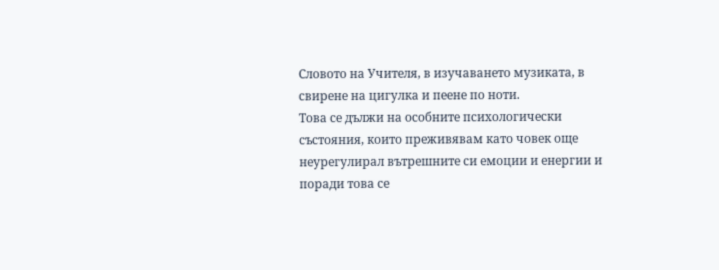Словото на Учителя, в изучаването музиката, в свирене на цигулка и пеене по ноти.
Това се дължи на особните психологически състояния, които преживявам като човек още неурегулирал вътрешните си емоции и енергии и поради това се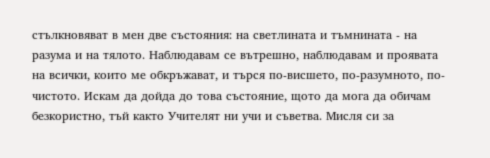стълкновяват в мен две състояния: на светлината и тъмнината - на разума и на тялото. Наблюдавам се вътрешно, наблюдавам и проявата на всички, които ме обкръжават, и търся по-висшето, по-разумното, по-чистото. Искам да дойда до това състояние, щото да мога да обичам безкористно, тъй както Учителят ни учи и съветва. Мисля си за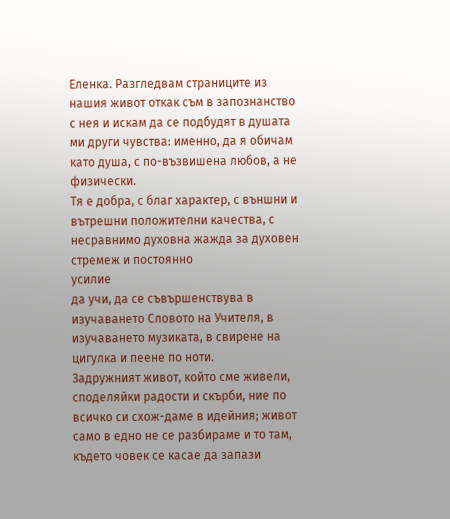Еленка. Разгледвам страниците из нашия живот откак съм в запознанство с нея и искам да се подбудят в душата ми други чувства: именно, да я обичам като душа, с по-възвишена любов, а не физически.
Тя е добра, с благ характер, с външни и вътрешни положителни качества, с несравнимо духовна жажда за духовен стремеж и постоянно
усилие
да учи, да се съвършенствува в изучаването Словото на Учителя, в изучаването музиката, в свирене на цигулка и пеене по ноти.
Задружният живот, който сме живели, споделяйки радости и скърби, ние по всичко си схож-даме в идейния; живот само в едно не се разбираме и то там, където човек се касае да запази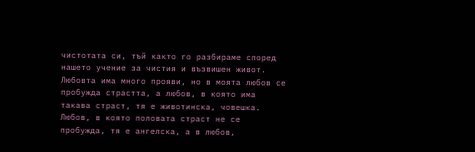чистотата си, тъй както го разбираме според нашето учение за чистия и възвишен живот. Любовта има много прояви, но в моята любов се пробужда страстта, а любов, в която има такава страст, тя е животинска, човешка. Любов, в която половата страст не се пробужда, тя е ангелска, а в любов,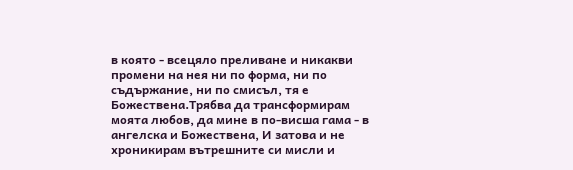в която - всецяло преливане и никакви промени на нея ни по форма, ни по съдържание, ни по смисъл, тя е Божествена.Трябва да трансформирам моята любов, да мине в по-висша гама - в ангелска и Божествена, И затова и не хроникирам вътрешните си мисли и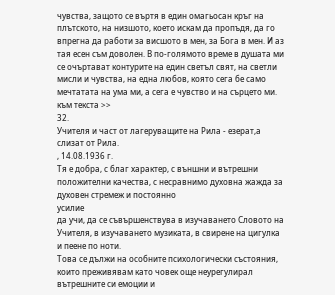чувства, защото се въртя в един омагьосан кръг на плътското, на низшото, което искам да пропъдя, да го впрегна да работи за висшото в мен, за Бога в мен. И аз тая есен съм доволен. В по-голямото време в душата ми се очъртават контурите на един светъл свят, на светли мисли и чувства, на една любов, която сега бе само мечтатата на ума ми, а сега е чувство и на сърцето ми.
към текста >>
32.
Учителя и част от лагеруващите на Рила - езерат,а слизат от Рила.
, 14.08.1936 г.
Тя е добра, с благ характер, с външни и вътрешни положителни качества, с несравнимо духовна жажда за духовен стремеж и постоянно
усилие
да учи, да се съвършенствува в изучаването Словото на Учителя, в изучаването музиката, в свирене на цигулка и пеене по ноти.
Това се дължи на особните психологически състояния, които преживявам като човек още неурегулирал вътрешните си емоции и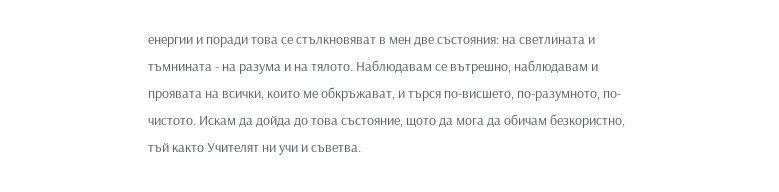енергии и поради това се стълкновяват в мен две състояния: на светлината и тъмнината - на разума и на тялото. Наблюдавам се вътрешно, наблюдавам и проявата на всички, които ме обкръжават, и търся по-висшето, по-разумното, по-чистото. Искам да дойда до това състояние, щото да мога да обичам безкористно, тъй както Учителят ни учи и съветва.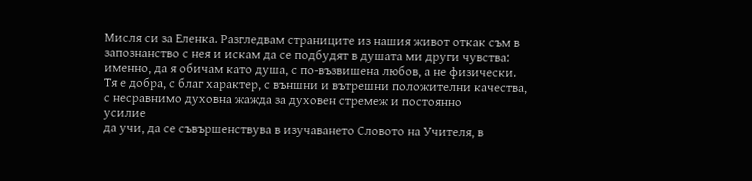Мисля си за Еленка. Разгледвам страниците из нашия живот откак съм в запознанство с нея и искам да се подбудят в душата ми други чувства: именно, да я обичам като душа, с по-възвишена любов, а не физически.
Тя е добра, с благ характер, с външни и вътрешни положителни качества, с несравнимо духовна жажда за духовен стремеж и постоянно
усилие
да учи, да се съвършенствува в изучаването Словото на Учителя, в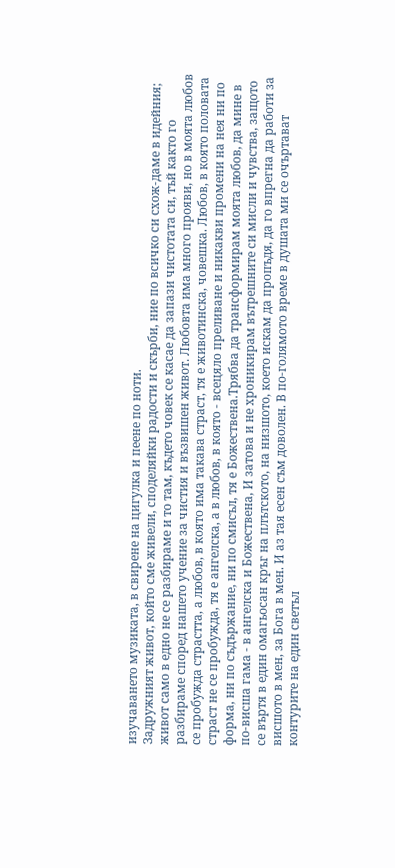изучаването музиката, в свирене на цигулка и пеене по ноти.
Задружният живот, който сме живели, споделяйки радости и скърби, ние по всичко си схож-даме в идейния; живот само в едно не се разбираме и то там, където човек се касае да запази чистотата си, тъй както го разбираме според нашето учение за чистия и възвишен живот. Любовта има много прояви, но в моята любов се пробужда страстта, а любов, в която има такава страст, тя е животинска, човешка. Любов, в която половата страст не се пробужда, тя е ангелска, а в любов, в която - всецяло преливане и никакви промени на нея ни по форма, ни по съдържание, ни по смисъл, тя е Божествена.Трябва да трансформирам моята любов, да мине в по-висша гама - в ангелска и Божествена, И затова и не хроникирам вътрешните си мисли и чувства, защото се въртя в един омагьосан кръг на плътското, на низшото, което искам да пропъдя, да го впрегна да работи за висшото в мен, за Бога в мен. И аз тая есен съм доволен. В по-голямото време в душата ми се очъртават контурите на един светъл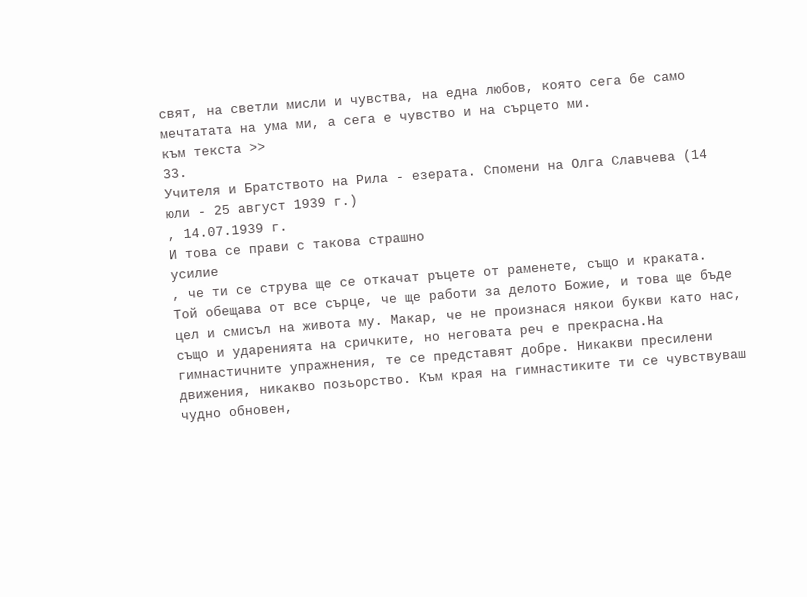свят, на светли мисли и чувства, на една любов, която сега бе само мечтатата на ума ми, а сега е чувство и на сърцето ми.
към текста >>
33.
Учителя и Братството на Рила - езерата. Спомени на Олга Славчева (14 юли - 25 август 1939 г.)
, 14.07.1939 г.
И това се прави с такова страшно
усилие
, че ти се струва ще се откачат ръцете от раменете, също и краката.
Той обещава от все сърце, че ще работи за делото Божие, и това ще бъде цел и смисъл на живота му. Макар, че не произнася някои букви като нас, също и ударенията на сричките, но неговата реч е прекрасна.На гимнастичните упражнения, те се представят добре. Никакви пресилени движения, никакво позьорство. Към края на гимнастиките ти се чувствуваш чудно обновен,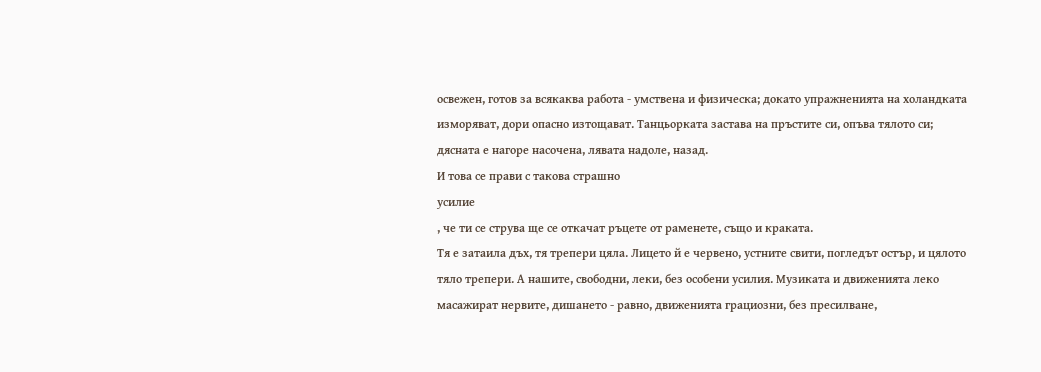освежен, готов за всякаква работа - умствена и физическа; докато упражненията на холандката изморяват, дори опасно изтощават. Танцьорката застава на пръстите си, опъва тялото си; дясната е нагоре насочена, лявата надоле, назад.
И това се прави с такова страшно
усилие
, че ти се струва ще се откачат ръцете от раменете, също и краката.
Тя е затаила дъх, тя трепери цяла. Лицето й е червено, устните свити, погледът остър, и цялото тяло трепери. А нашите, свободни, леки, без особени усилия. Музиката и движенията леко масажират нервите, дишането - равно, движенията грациозни, без пресилване,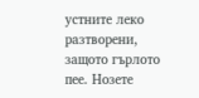устните леко разтворени, защото гърлото пее. Нозете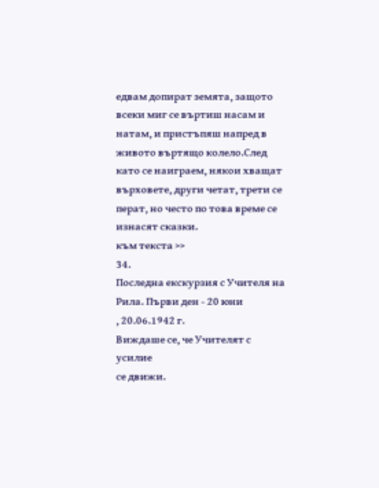едвам допират земята, защото всеки миг се въртиш насам и натам, и пристъпяш напред в живото въртящо колело.След като се наиграем, някои хващат върховете, други четат, трети се перат, но често по това време се изнасят сказки.
към текста >>
34.
Последна екскурзия с Учителя на Рила. Първи ден - 20 юни
, 20.06.1942 г.
Виждаше се, че Учителят с
усилие
се движи.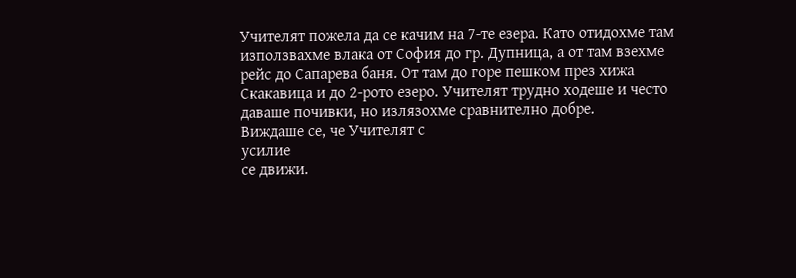Учителят пожела да се качим на 7-те езера. Като отидохме там използвахме влака от София до гр. Дупница, а от там взехме рейс до Сапарева баня. От там до горе пешком през хижа Скакавица и до 2-рото езеро. Учителят трудно ходеше и често даваше почивки, но излязохме сравнително добре.
Виждаше се, че Учителят с
усилие
се движи.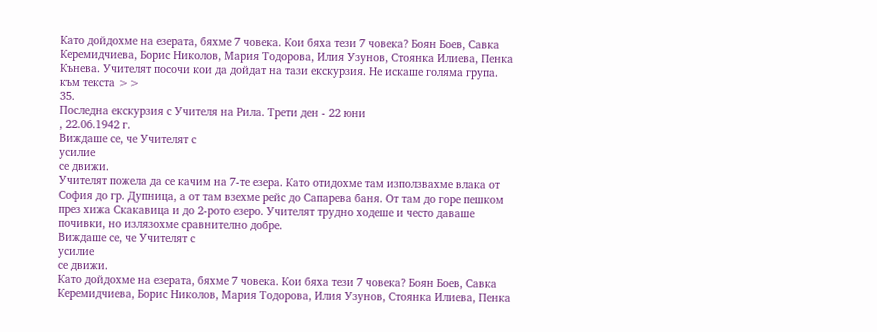Като дойдохме на езерата, бяхме 7 човека. Кои бяха тези 7 човека? Боян Боев, Савка Керемидчиева, Борис Николов, Мария Тодорова, Илия Узунов, Стоянка Илиева, Пенка Кънева. Учителят посочи кои да дойдат на тази екскурзия. Не искаше голяма група.
към текста >>
35.
Последна екскурзия с Учителя на Рила. Трети ден - 22 юни
, 22.06.1942 г.
Виждаше се, че Учителят с
усилие
се движи.
Учителят пожела да се качим на 7-те езера. Като отидохме там използвахме влака от София до гр. Дупница, а от там взехме рейс до Сапарева баня. От там до горе пешком през хижа Скакавица и до 2-рото езеро. Учителят трудно ходеше и често даваше почивки, но излязохме сравнително добре.
Виждаше се, че Учителят с
усилие
се движи.
Като дойдохме на езерата, бяхме 7 човека. Кои бяха тези 7 човека? Боян Боев, Савка Керемидчиева, Борис Николов, Мария Тодорова, Илия Узунов, Стоянка Илиева, Пенка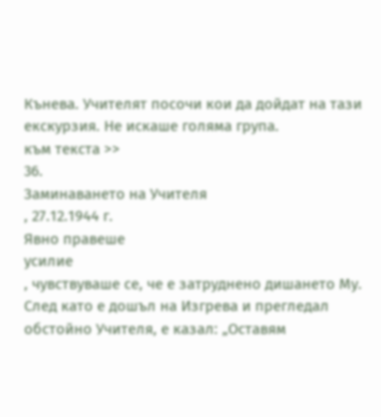Кънева. Учителят посочи кои да дойдат на тази екскурзия. Не искаше голяма група.
към текста >>
36.
Заминаването на Учителя
, 27.12.1944 г.
Явно правеше
усилие
, чувствуваше се, че е затруднено дишането Му.
След като е дошъл на Изгрева и прегледал обстойно Учителя, е казал: „Оставям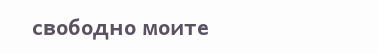свободно моите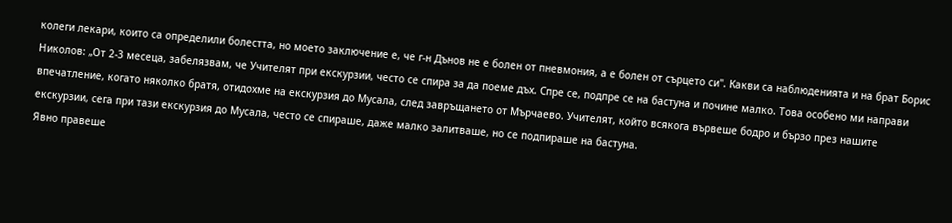колеги лекари, които са определили болестта, но моето заключение е, че г-н Дънов не е болен от пневмония, а е болен от сърцето си". Какви са наблюденията и на брат Борис Николов: „От 2-3 месеца, забелязвам, че Учителят при екскурзии, често се спира за да поеме дъх. Спре се, подпре се на бастуна и почине малко. Това особено ми направи впечатление, когато няколко братя, отидохме на екскурзия до Мусала, след завръщането от Мърчаево. Учителят, който всякога вървеше бодро и бързо през нашите екскурзии, сега при тази екскурзия до Мусала, често се спираше, даже малко залитваше, но се подпираше на бастуна.
Явно правеше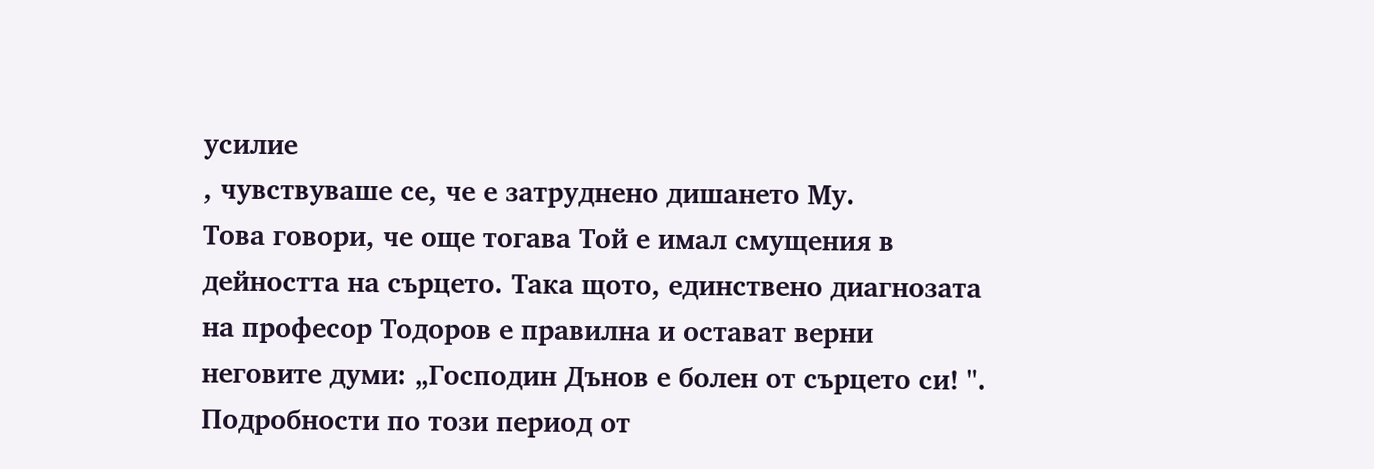усилие
, чувствуваше се, че е затруднено дишането Му.
Това говори, че още тогава Той е имал смущения в дейността на сърцето. Така щото, единствено диагнозата на професор Тодоров е правилна и остават верни неговите думи: „Господин Дънов е болен от сърцето си! ". Подробности по този период от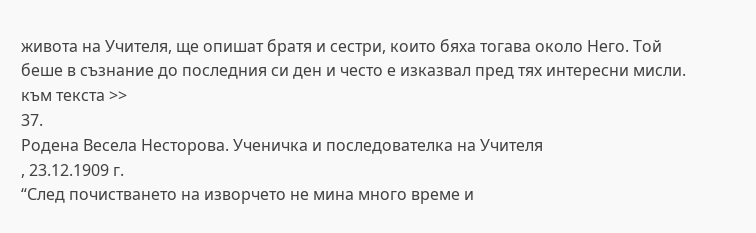живота на Учителя, ще опишат братя и сестри, които бяха тогава около Него. Той беше в съзнание до последния си ден и често е изказвал пред тях интересни мисли.
към текста >>
37.
Родена Весела Несторова. Ученичка и последователка на Учителя
, 23.12.1909 г.
“След почистването на изворчето не мина много време и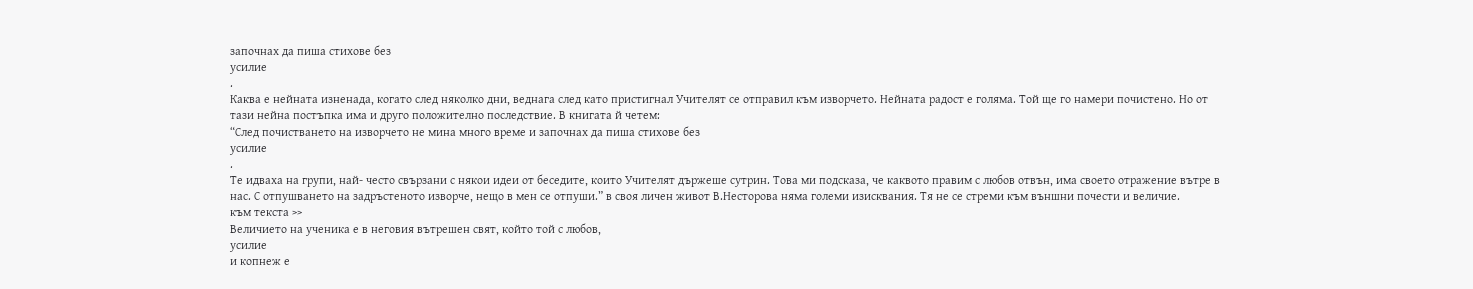започнах да пиша стихове без
усилие
.
Каква е нейната изненада, когато след няколко дни, веднага след като пристигнал Учителят се отправил към изворчето. Нейната радост е голяма. Той ще го намери почистено. Но от тази нейна постъпка има и друго положително последствие. В книгата й четем:
“След почистването на изворчето не мина много време и започнах да пиша стихове без
усилие
.
Те идваха на групи, най- често свързани с някои идеи от беседите, които Учителят държеше сутрин. Това ми подсказа, че каквото правим с любов отвън, има своето отражение вътре в нас. С отпушването на задръстеното изворче, нещо в мен се отпуши.” в своя личен живот В.Несторова няма големи изисквания. Тя не се стреми към външни почести и величие.
към текста >>
Величието на ученика е в неговия вътрешен свят, който той с любов,
усилие
и копнеж е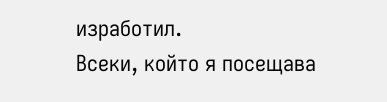изработил.
Всеки, който я посещава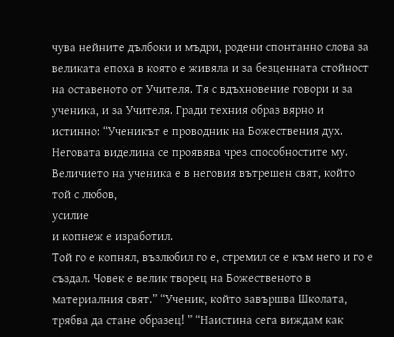чува нейните дълбоки и мъдри, родени спонтанно слова за великата епоха в която е живяла и за безценната стойност на оставеното от Учителя. Тя с вдъхновение говори и за ученика, и за Учителя. Гради техния образ вярно и истинно: “Ученикът е проводник на Божествения дух. Неговата виделина се проявява чрез способностите му.
Величието на ученика е в неговия вътрешен свят, който той с любов,
усилие
и копнеж е изработил.
Той го е копнял, възлюбил го е, стремил се е към него и го е създал. Човек е велик творец на Божественото в материалния свят.” “Ученик, който завършва Школата, трябва да стане образец! ” “Наистина сега виждам как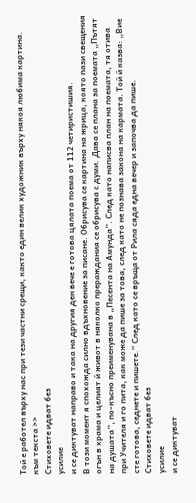Той е работел върху нас при тези частни срещи, както един велик художник върху някоя любима картина.
към текста >>
Стиховете идват без
усилие
и се диктуват направо и така на другия ден вече е готова цялата поема от 112 четиристишия.
В този момент я спохожда силно вдъхновение за писане. Обрисува се картина на жрица, която пази свещения огън в храма и целият й живот в няколко прераждания се обрисува с думи. Дава се плана за поемата „Пътят на душата”, по-късно преименувана в „Песента на Амунда”. След като написва план на поемата, тя отива при Учителя и го пита, как може да пише за това, след като не познава закона на кармата. Той й казва: „Вие сте готова, седнете и пишете.” След като се връща от Рила сяда една вечер и започва да пише.
Стиховете идват без
усилие
и се диктуват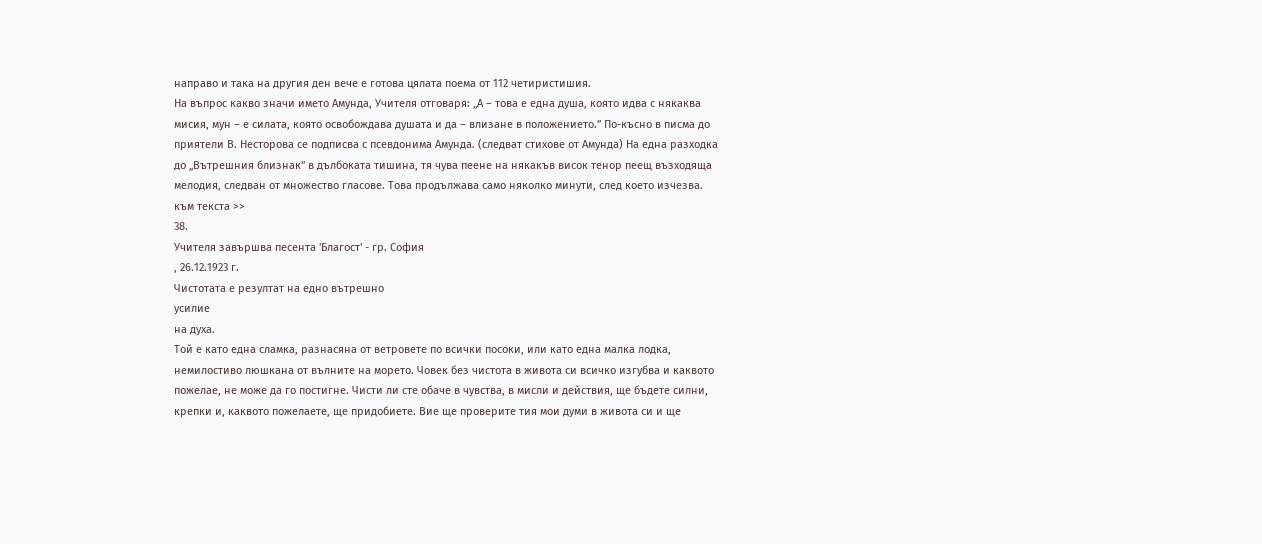направо и така на другия ден вече е готова цялата поема от 112 четиристишия.
На въпрос какво значи името Амунда, Учителя отговаря: „А – това е една душа, която идва с някаква мисия, мун – е силата, която освобождава душата и да – влизане в положението.” По-късно в писма до приятели В. Несторова се подписва с псевдонима Амунда. (следват стихове от Амунда) На една разходка до „Вътрешния близнак” в дълбоката тишина, тя чува пеене на някакъв висок тенор пеещ възходяща мелодия, следван от множество гласове. Това продължава само няколко минути, след което изчезва.
към текста >>
38.
Учителя завършва песента 'Благост' - гр. София
, 26.12.1923 г.
Чистотата е резултат на едно вътрешно
усилие
на духа.
Той е като една сламка, разнасяна от ветровете по всички посоки, или като една малка лодка, немилостиво люшкана от вълните на морето. Човек без чистота в живота си всичко изгубва и каквото пожелае, не може да го постигне. Чисти ли сте обаче в чувства, в мисли и действия, ще бъдете силни, крепки и, каквото пожелаете, ще придобиете. Вие ще проверите тия мои думи в живота си и ще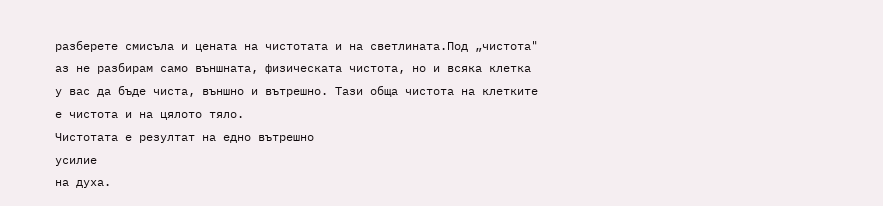разберете смисъла и цената на чистотата и на светлината.Под „чистота" аз не разбирам само външната, физическата чистота, но и всяка клетка у вас да бъде чиста, външно и вътрешно. Тази обща чистота на клетките е чистота и на цялото тяло.
Чистотата е резултат на едно вътрешно
усилие
на духа.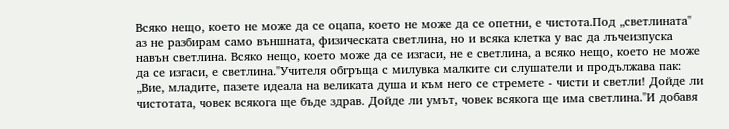Всяко нещо, което не може да се оцапа, което не може да се опетни, е чистота.Под „светлината" аз не разбирам само външната, физическата светлина, но и всяка клетка у вас да лъчеизпуска навън светлина. Всяко нещо, което може да се изгаси, не е светлина, а всяко нещо, което не може да се изгаси, е светлина."Учителя обгръща с милувка малките си слушатели и продължава пак: „Вие, младите, пазете идеала на великата душа и към него се стремете - чисти и светли! Дойде ли чистотата, човек всякога ще бъде здрав. Дойде ли умът, човек всякога ще има светлина."И добавя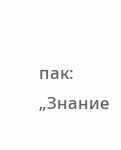пак: „Знание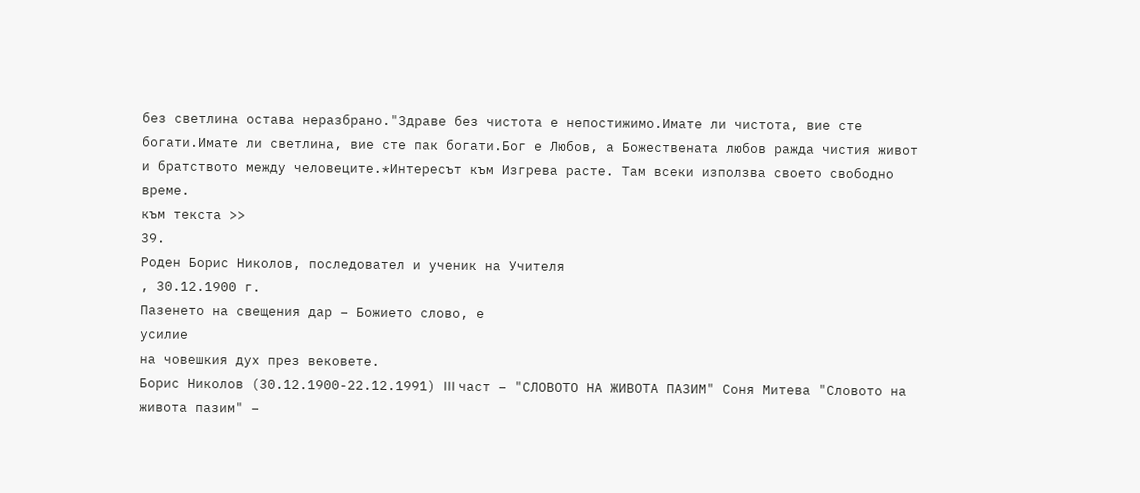без светлина остава неразбрано."Здраве без чистота е непостижимо.Имате ли чистота, вие сте богати.Имате ли светлина, вие сте пак богати.Бог е Любов, а Божествената любов ражда чистия живот и братството между человеците.*Интересът към Изгрева расте. Там всеки използва своето свободно време.
към текста >>
39.
Роден Борис Николов, последовател и ученик на Учителя
, 30.12.1900 г.
Пазенето на свещения дар – Божието слово, е
усилие
на човешкия дух през вековете.
Борис Николов (30.12.1900-22.12.1991) III част – "СЛОВОТО НА ЖИВОТА ПАЗИМ" Соня Митева "Словото на живота пазим" –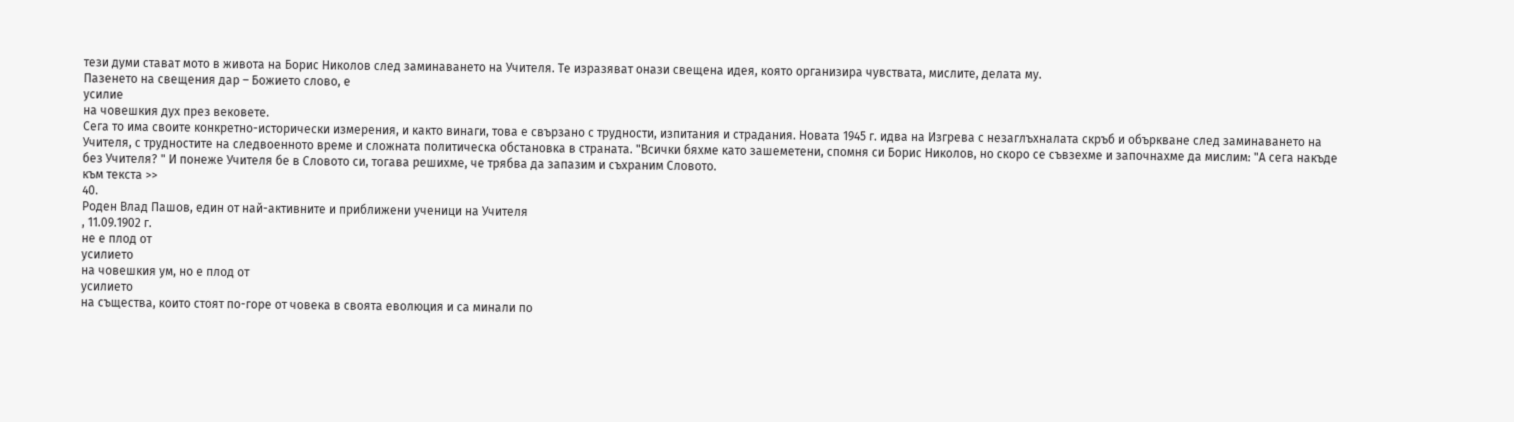тези думи стават мото в живота на Борис Николов след заминаването на Учителя. Те изразяват онази свещена идея, която организира чувствата, мислите, делата му.
Пазенето на свещения дар – Божието слово, е
усилие
на човешкия дух през вековете.
Сега то има своите конкретно-исторически измерения, и както винаги, това е свързано с трудности, изпитания и страдания. Новата 1945 г. идва на Изгрева с незаглъхналата скръб и объркване след заминаването на Учителя, с трудностите на следвоенното време и сложната политическа обстановка в страната. "Всички бяхме като зашеметени, спомня си Борис Николов, но скоро се съвзехме и започнахме да мислим: "А сега накъде без Учителя? " И понеже Учителя бе в Словото си, тогава решихме, че трябва да запазим и съхраним Словото.
към текста >>
40.
Роден Влад Пашов, един от най-активните и приближени ученици на Учителя
, 11.09.1902 г.
не е плод от
усилието
на човешкия ум, но е плод от
усилието
на същества, които стоят по-горе от човека в своята еволюция и са минали по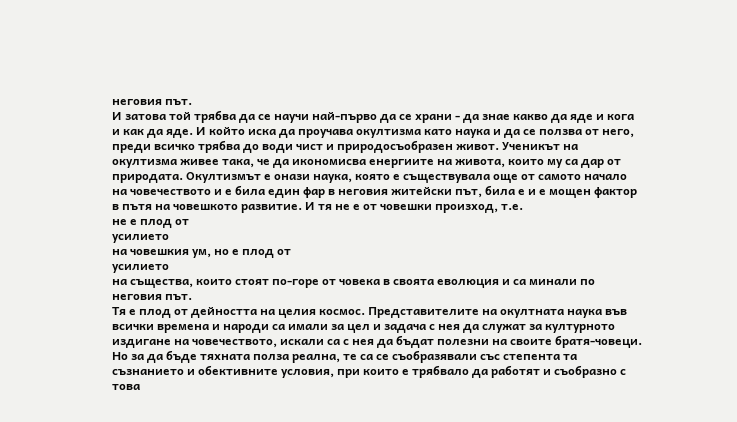неговия път.
И затова той трябва да се научи най-първо да се храни - да знае какво да яде и кога и как да яде. И който иска да проучава окултизма като наука и да се ползва от него, преди всичко трябва до води чист и природосъобразен живот. Ученикът на окултизма живее така, че да икономисва енергиите на живота, които му са дар от природата. Окултизмът е онази наука, която е съществувала още от самото начало на човечеството и е била един фар в неговия житейски път, била е и е мощен фактор в пътя на човешкото развитие. И тя не е от човешки произход, т.е.
не е плод от
усилието
на човешкия ум, но е плод от
усилието
на същества, които стоят по-горе от човека в своята еволюция и са минали по неговия път.
Тя е плод от дейността на целия космос. Представителите на окултната наука във всички времена и народи са имали за цел и задача с нея да служат за културното издигане на човечеството, искали са с нея да бъдат полезни на своите братя-човеци. Но за да бъде тяхната полза реална, те са се съобразявали със степента та съзнанието и обективните условия, при които е трябвало да работят и съобразно с това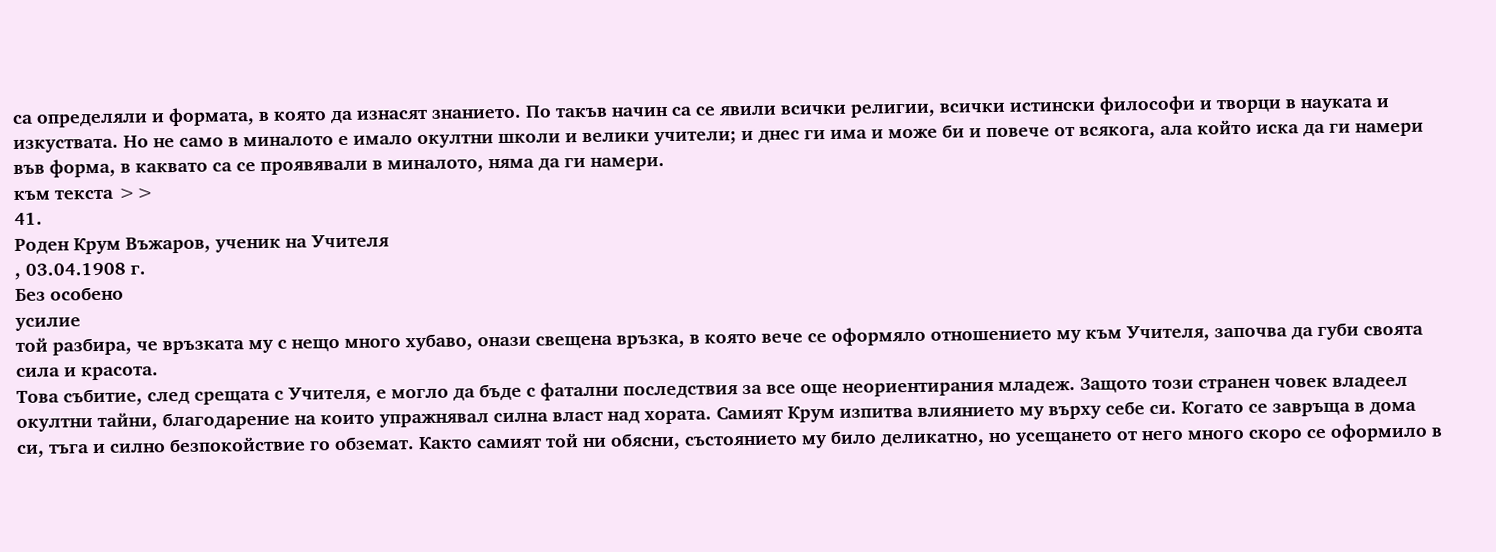са определяли и формата, в която да изнасят знанието. По такъв начин са се явили всички религии, всички истински философи и творци в науката и изкуствата. Но не само в миналото е имало окултни школи и велики учители; и днес ги има и може би и повече от всякога, ала който иска да ги намери във форма, в каквато са се проявявали в миналото, няма да ги намери.
към текста >>
41.
Роден Крум Въжаров, ученик на Учителя
, 03.04.1908 г.
Без особено
усилие
той разбира, че връзката му с нещо много хубаво, онази свещена връзка, в която вече се оформяло отношението му към Учителя, започва да губи своята сила и красота.
Това събитие, след срещата с Учителя, е могло да бъде с фатални последствия за все още неориентирания младеж. Защото този странен човек владеел окултни тайни, благодарение на които упражнявал силна власт над хората. Самият Крум изпитва влиянието му върху себе си. Когато се завръща в дома си, тъга и силно безпокойствие го обземат. Както самият той ни обясни, състоянието му било деликатно, но усещането от него много скоро се оформило в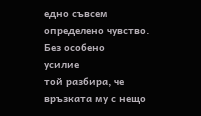едно съвсем определено чувство.
Без особено
усилие
той разбира, че връзката му с нещо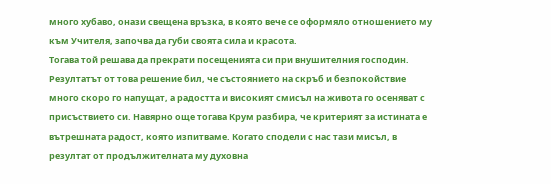много хубаво, онази свещена връзка, в която вече се оформяло отношението му към Учителя, започва да губи своята сила и красота.
Тогава той решава да прекрати посещенията си при внушителния господин. Резултатът от това решение бил, че състоянието на скръб и безпокойствие много скоро го напущат, а радостта и високият смисъл на живота го осеняват с присъствието си. Навярно още тогава Крум разбира, че критерият за истината е вътрешната радост, която изпитваме. Когато сподели с нас тази мисъл, в резултат от продължителната му духовна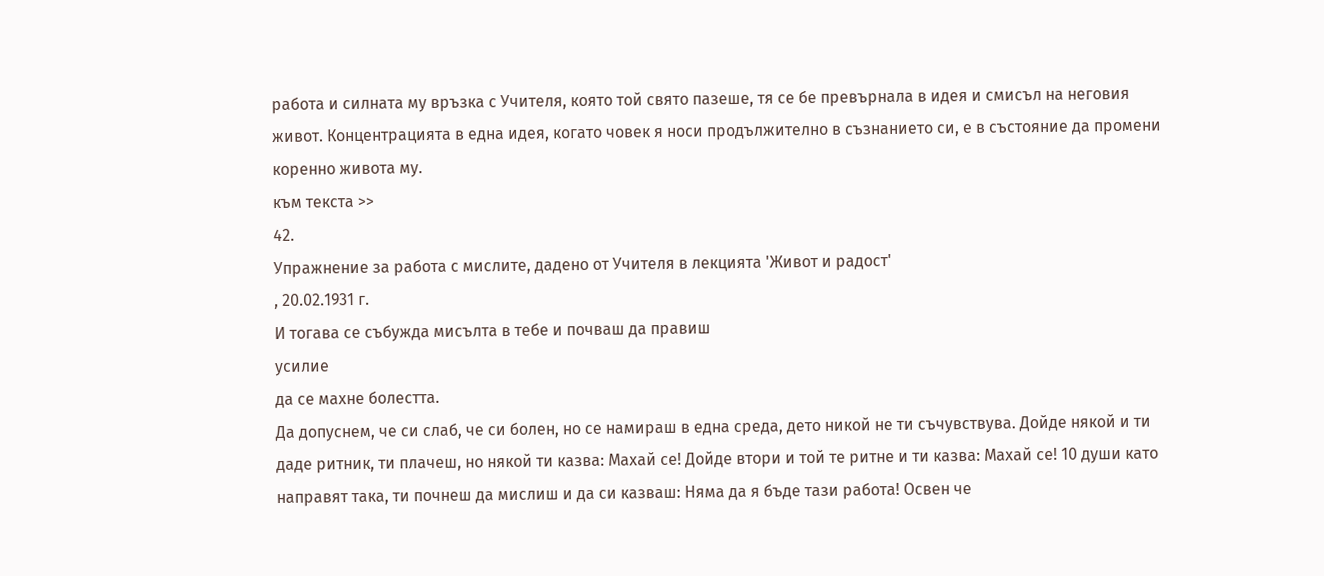работа и силната му връзка с Учителя, която той свято пазеше, тя се бе превърнала в идея и смисъл на неговия живот. Концентрацията в една идея, когато човек я носи продължително в съзнанието си, е в състояние да промени коренно живота му.
към текста >>
42.
Упражнение за работа с мислите, дадено от Учителя в лекцията 'Живот и радост'
, 20.02.1931 г.
И тогава се събужда мисълта в тебе и почваш да правиш
усилие
да се махне болестта.
Да допуснем, че си слаб, че си болен, но се намираш в една среда, дето никой не ти съчувствува. Дойде някой и ти даде ритник, ти плачеш, но някой ти казва: Махай се! Дойде втори и той те ритне и ти казва: Махай се! 10 души като направят така, ти почнеш да мислиш и да си казваш: Няма да я бъде тази работа! Освен че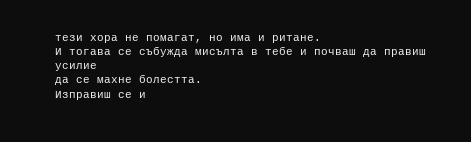тези хора не помагат, но има и ритане.
И тогава се събужда мисълта в тебе и почваш да правиш
усилие
да се махне болестта.
Изправиш се и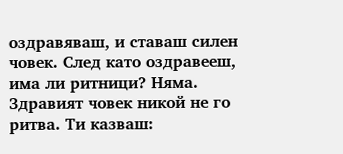оздравяваш, и ставаш силен човек. След като оздравееш, има ли ритници? Няма. Здравият човек никой не го ритва. Ти казваш: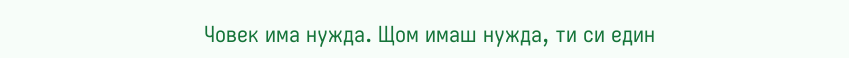Човек има нужда. Щом имаш нужда, ти си един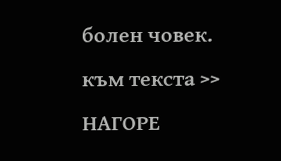болен човек.
към текста >>
НАГОРЕ